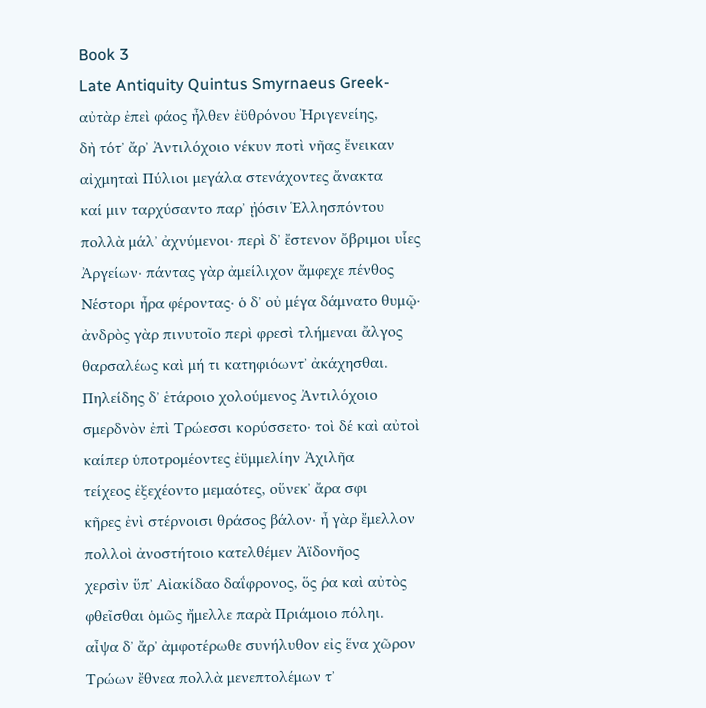Book 3
Late Antiquity Quintus Smyrnaeus Greek- αὐτὰρ ἐπεὶ φάος ἦλθεν ἐϋθρόνου Ἠριγενείης,
δὴ τότʼ ἄρʼ Ἀντιλόχοιο νέκυν ποτὶ νῆας ἔνεικαν
αἰχμηταὶ Πύλιοι μεγάλα στενάχοντες ἄνακτα
καί μιν ταρχύσαντο παρʼ ᾐόσιν Ἑλλησπόντου
πολλὰ μάλʼ ἀχνύμενοι· περὶ δʼ ἔστενον ὄβριμοι υἷες
Ἀργείων· πάντας γὰρ ἀμείλιχον ἄμφεχε πένθος
Νέστορι ἦρα φέροντας· ὁ δʼ οὐ μέγα δάμνατο θυμῷ·
ἀνδρὸς γὰρ πινυτοῖο περὶ φρεσὶ τλήμεναι ἄλγος
θαρσαλέως καὶ μή τι κατηφιόωντʼ ἀκάχησθαι.
Πηλείδης δʼ ἑτάροιο χολούμενος Ἀντιλόχοιο
σμερδνὸν ἐπὶ Τρώεσσι κορύσσετο· τοὶ δέ καὶ αὐτοὶ
καίπερ ὑποτρομέοντες ἐϋμμελίην Ἀχιλῆα
τείχεος ἐξεχέοντο μεμαότες, οὕνεκʼ ἄρα σφι
κῆρες ἐνὶ στέρνοισι θράσος βάλον· ἦ γὰρ ἔμελλον
πολλοὶ ἀνοστήτοιο κατελθέμεν Ἀϊδονῆος
χερσὶν ὕπʼ Αἰακίδαο δαΐφρονος, ὅς ῥα καὶ αὐτὸς
φθεῖσθαι ὁμῶς ἤμελλε παρὰ Πριάμοιο πόληι.
αἶψα δʼ ἄρʼ ἀμφοτέρωθε συνήλυθον εἰς ἕνα χῶρον
Τρώων ἔθνεα πολλὰ μενεπτολέμων τʼ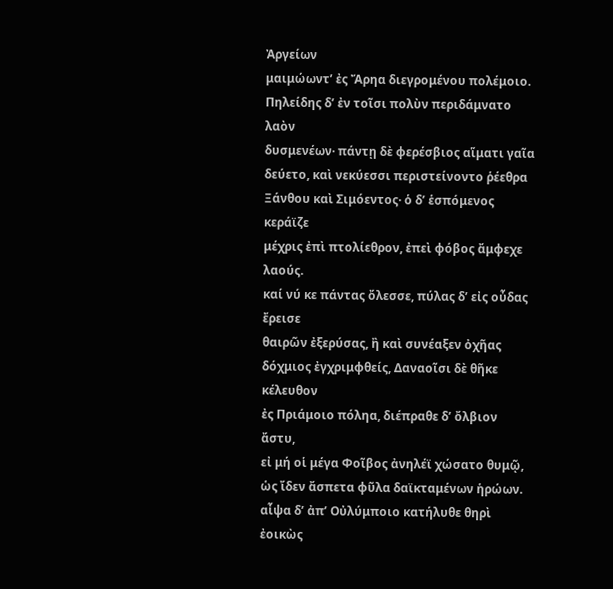Ἀργείων
μαιμώωντʼ ἐς Ἄρηα διεγρομένου πολέμοιο.
Πηλείδης δʼ ἐν τοῖσι πολὺν περιδάμνατο λαὸν
δυσμενέων· πάντῃ δὲ φερέσβιος αἵματι γαῖα
δεύετο, καὶ νεκύεσσι περιστείνοντο ῥέεθρα
Ξάνθου καὶ Σιμόεντος· ὁ δʼ ἑσπόμενος κεράϊζε
μέχρις ἐπὶ πτολίεθρον, ἐπεὶ φόβος ἄμφεχε λαούς.
καί νύ κε πάντας ὄλεσσε, πύλας δʼ εἰς οὖδας ἔρεισε
θαιρῶν ἐξερύσας, ἢ καὶ συνέαξεν ὀχῆας
δόχμιος ἐγχριμφθείς, Δαναοῖσι δὲ θῆκε κέλευθον
ἐς Πριάμοιο πόληα, διέπραθε δʼ ὄλβιον ἄστυ,
εἰ μή οἱ μέγα Φοῖβος ἀνηλέϊ χώσατο θυμῷ,
ὡς ἴδεν ἄσπετα φῦλα δαϊκταμένων ἡρώων.
αἶψα δʼ ἀπʼ Οὐλύμποιο κατήλυθε θηρὶ ἐοικὼς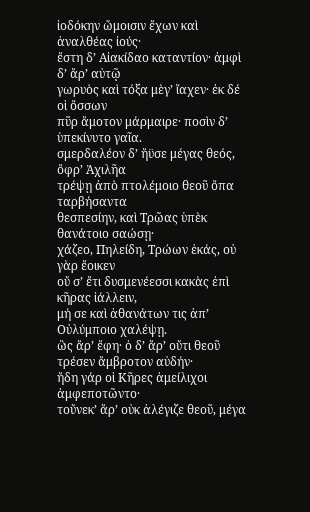ἰοδόκην ὤμοισιν ἔχων καὶ ἀναλθέας ἰούς·
ἔστη δʼ Αἰακίδαο καταντίον· ἀμφὶ δʼ ἄρʼ αὐτῷ
γωρυὸς καὶ τόξα μὲγʼ ἴαχεν· ἐκ δέ οἱ ὄσσων
πῦρ ἄμοτον μάρμαιρε· ποσὶν δʼ ὑπεκίνυτο γαῖα.
σμερδαλέον δʼ ἤϋσε μέγας θεός, ὄφρʼ Ἀχιλῆα
τρέψῃ ἀπὸ πτολέμοιο θεοῦ ὄπα ταρβήσαντα
θεσπεσίην, καὶ Τρῶας ὑπὲκ θανάτοιο σαώσῃ·
χάζεο, Πηλείδη, Τρώων ἑκάς, οὐ γὰρ ἔοικεν
οὔ σʼ ἔτι δυσμενέεσσι κακὰς ἐπὶ κῆρας ἰάλλειν,
μή σε καὶ ἀθανάτων τις ἀπʼ Οὐλύμποιο χαλέψῃ.
ὣς ἄρʼ ἔφη· ὁ δʼ ἄρʼ οὔτι θεοῦ τρέσεν ἄμβροτον αὐδήν·
ἤδη γάρ οἱ Κῆρες ἀμείλιχοι ἀμφεποτῶντο·
τοὔνεκʼ ἄρʼ οὐκ ἀλέγιζε θεοῦ, μέγα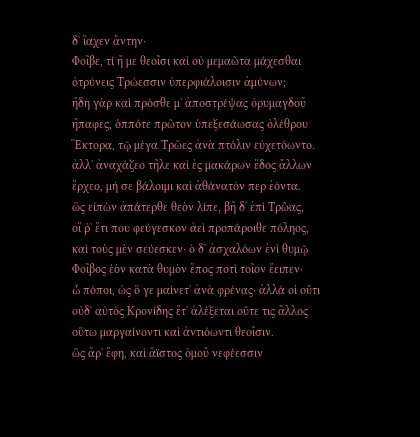δʼ ἴαχεν ἄντην·
Φοῖβε, τί ἤ με θεοῖσι καὶ οὐ μεμαῶτα μάχεσθαι
ὀτρύνεις Τρώεσσιν ὑπερφιάλοισιν ἀμύνων;
ἤδη γὰρ καὶ πρόσθε μʼ ἀποστρέψας ὀρυμαγδοῦ
ἤπαφες, ὁππότε πρῶτον ὑπεξεσάωσας ὀλέθρου
Ἕκτορα, τῷ μέγα Τρῶες ἀνὰ πτόλιν εὐχετόωντο.
ἀλλʼ ἀναχάζεο τῆλε καὶ ἐς μακάρων ἕδος ἄλλων
ἔρχεο, μή σε βάλοιμι καὶ ἀθάνατόν περ ἐόντα.
ὣς εἰπὼν ἀπάτερθε θεὸν λίπε, βῆ δʼ ἐπὶ Τρῶας,
οἵ ῥʼ ἔτι που φεύγεσκον ἀεὶ προπάροιθε πόληος,
καὶ τοὺς μὲν σεύεσκεν· ὁ δʼ ἀσχαλόων ἐνὶ θυμῷ
Φοῖβος ἑὸν κατὰ θυμὸν ἔπος ποτὶ τοῖον ἔειπεν·
ὦ πόποι, ὡς ὅ γε μαίνετʼ ἀνὰ φρένας· ἀλλά οἱ οὔτι
οὐδʼ αὐτὸς Κρονίδης ἔτʼ ἀλέξεται οὔτε τις ἄλλος
οὕτω μαργαίνοντι καὶ ἀντιόωντι θεοῖσιν.
ὣς ἄρʼ ἔφη, καὶ ἄϊστος ὁμοῦ νεφέεσσιν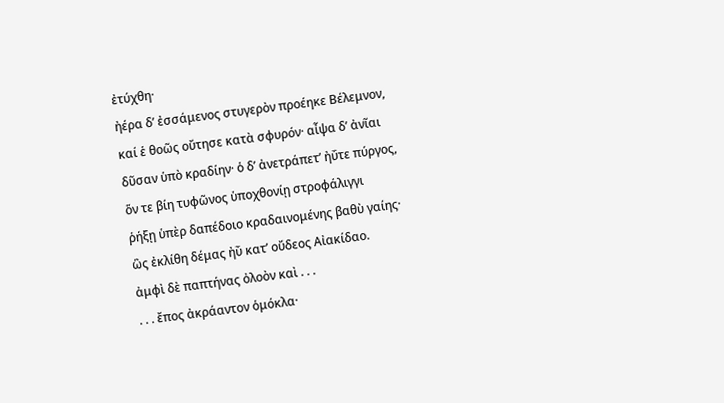ἐτύχθη·
ἠέρα δʼ ἐσσάμενος στυγερὸν προέηκε Βέλεμνον,
καί ἑ θοῶς οὔτησε κατὰ σφυρόν· αἶψα δʼ ἀνῖαι
δῦσαν ὑπὸ κραδίην· ὁ δʼ ἀνετράπετʼ ἠΰτε πύργος,
ὅν τε βίη τυφῶνος ὑποχθονίῃ στροφάλιγγι
ῥήξῃ ὑπὲρ δαπέδοιο κραδαινομένης βαθὺ γαίης·
ὣς ἐκλίθη δέμας ἠῢ κατʼ οὔδεος Αἰακίδαο.
ἀμφὶ δὲ παπτήνας ὀλοὸν καὶ . . .
. . . ἔπος ἀκράαντον ὁμόκλα·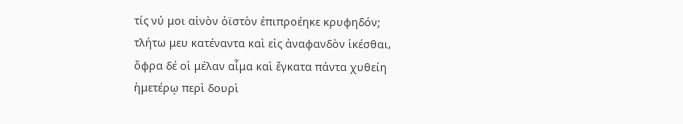τίς νύ μοι αἰνὸν ὀϊστὸν ἐπιπροέηκε κρυφηδόν;
τλήτω μευ κατέναντα καὶ εἰς ἀναφανδὸν ἱκέσθαι,
ὄφρα δέ οἱ μέλαν αἷμα καὶ ἔγκατα πάντα χυθείη
ἡμετέρῳ περὶ δουρὶ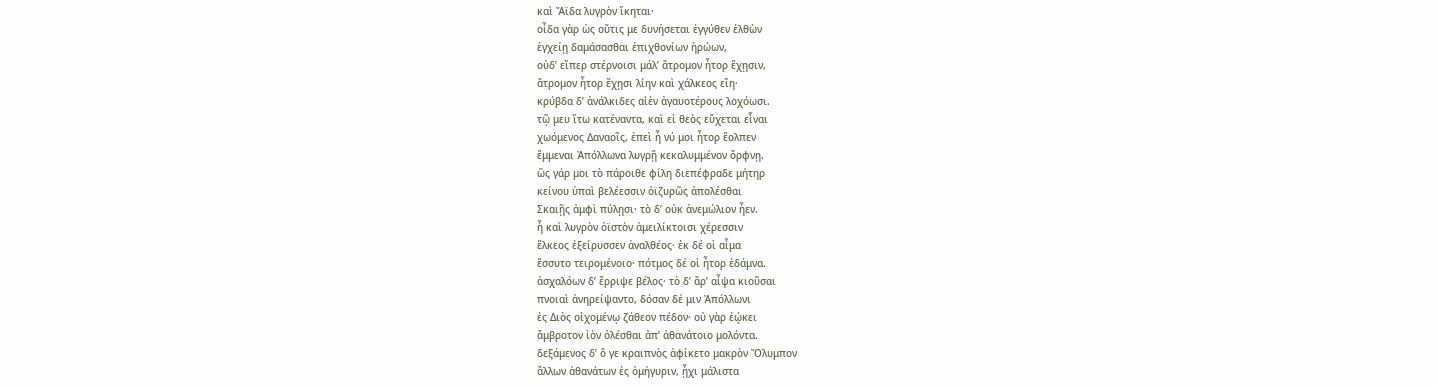καὶ Ἄϊδα λυγρὸν ἵκηται·
οἶδα γὰρ ὡς οὔτις με δυνήσεται ἐγγύθεν ἐλθὼν
ἐγχείῃ δαμάσασθαι ἐπιχθονίων ἡρώων,
οὐδʼ εἴπερ στέρνοισι μάλʼ ἄτρομον ἦτορ ἔχῃσιν,
ἄτρομον ἦτορ ἔχῃσι λίην καὶ χάλκεος εἴη·
κρύβδα δʼ ἀνάλκιδες αἰὲν ἀγαυοτέρους λοχόωσι.
τῷ μευ ἴτω κατέναντα, καὶ εἰ θεὸς εὔχεται εἶναι
χωόμενος Δαναοῖς, ἐπεὶ ἦ νύ μοι ἦτορ ἔολπεν
ἔμμεναι Ἀπόλλωνα λυγρῇ κεκαλυμμένον ὄρφνῃ.
ὣς γάρ μοι τὸ πάροιθε φίλη διεπέφραδε μήτηρ
κείνου ὑπαὶ βελέεσσιν ὀϊζυρῶς ἀπολέσθαι
Σκαιῇς ἀμφὶ πύλῃσι· τὸ δʼ οὐκ ἀνεμώλιον ἦεν.
ἦ καὶ λυγρὸν ὀϊστὸν ἀμειλίκτοισι χέρεσσιν
ἕλκεος ἐξείρυσσεν ἀναλθέος· ἐκ δέ οἱ αἷμα
ἔσσυτο τειρομένοιο· πότμος δέ οἱ ἦτορ ἐδάμνα.
ἀσχαλόων δʼ ἔρριψε βέλος· τὸ δʼ ἄρʼ αἶψα κιοῦσαι
πνοιαὶ ἀνηρείψαντο, δόσαν δέ μιν Ἀπόλλωνι
ἐς Διὸς οἰχομένῳ ζάθεον πέδον· οὐ γὰρ ἐῴκει
ἄμβροτον ἰὸν ὀλέσθαι ἀπʼ ἀθανάτοιο μολόντα.
δεξάμενος δʼ ὅ γε κραιπνὸς ἀφίκετο μακρὸν Ὄλυμπον
ἄλλων ἀθανάτων ἐς ὁμήγυριν, ᾗχι μάλιστα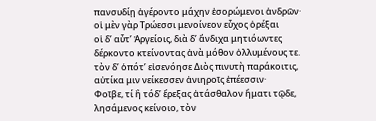πανσυδίῃ ἀγέροντο μάχην ἐσορώμενοι ἀνδρῶν·
οἱ μὲν γὰρ Τρώεσσι μενοίνεον εὖχος ὀρέξαι
οἱ δʼ αὖτʼ Ἀργείοις, διὰ δʼ ἄνδιχα μητιόωντες
δέρκοντο κτείνοντας ἀνὰ μόθον ὀλλυμένους τε.
τὸν δʼ ὁπότʼ εἰσενόησε Διὸς πινυτὴ παράκοιτις,
αὐτίκα μιν νείκεσσεν ἀνιηροῖς ἐπέεσσιν·
Φοῖβε, τί ἢ τόδʼ ἔρεξας ἀτάσθαλον ἤματι τῷδε,
λησάμενος κείνοιο, τὸν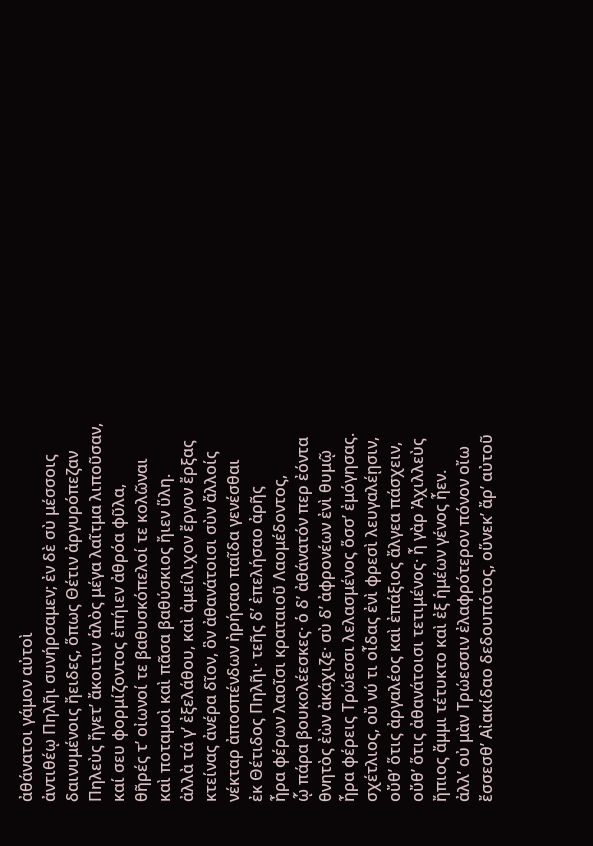ἀθάνατοι γάμον αὐτοὶ
ἀντιθέῳ Πηλῆι συνήρσαμεν; ἐν δὲ σὺ μέσσοις
δαινυμένοις ἤειδες, ὅπως Θέτιν ἀργυρόπεζαν
Πηλεὺς ἤγετʼ ἄκοιτιν ἁλὸς μέγα λαῖτμα λιποῦσαν,
καί σευ φορμίζοντος ἐπήιεν ἀθρόα φῦλα,
θῆρές τʼ οἰωνοί τε βαθυσκόπελοί τε κολῶναι
καὶ ποταμοὶ καὶ πᾶσα βαθύσκιος ἤιεν ὕλη.
ἀλλὰ τά γʼ ἐξελάθου, καὶ ἀμείλιχον ἔργον ἔρξας
κτείνας ἀνέρα δῖον, ὃν ἀθανάτοισι σὺν ἄλλοίς
νέκταρ ἀποσπένδων ἠρήσαο παῖδα γενέσθαι
ἐκ Θέτιδος Πηλῆι· τεῆς δʼ ἐπελήσαο ἀρῆς
ἦρα φέρων λαοῖσι κραταιοῦ Λαομέδοντος,
ᾧ πάρα βουκολέεσκες· ὁ δʼ ἀθάνατόν περ ἐόντα
θνητὸς ἐὼν ἀκάχιζε· σὺ δʼ ἀφρονέων ἐνὶ θυμῷ
ἦρα φέρεις Τρώεσσι λελασμένος ὅσσʼ ἐμόγησας.
σχέτλιος, οὔ νύ τι οἶδας ἐνὶ φρεσὶ λευγαλέῃσιν,
οὔθʼ ὅτις ἀργαλέος καὶ ἐπάξιος ἄλγεα πάσχειν,
οὔθʼ ὅτις ἀθανάτοισι τετιμένος· ἦ γὰρ Ἀχιλλεὺς
ἤπιος ἄμμι τέτυκτο καὶ ἐξ ἡμέων γένος ἦεν.
ἀλλʼ οὐ μὰν Τρώεσσιν ἐλαφρότερον πόνον οἴω
ἔσσεσθʼ Αἰακίδαο δεδουπότος, οὕνεκʼ ἄρʼ αὐτοῦ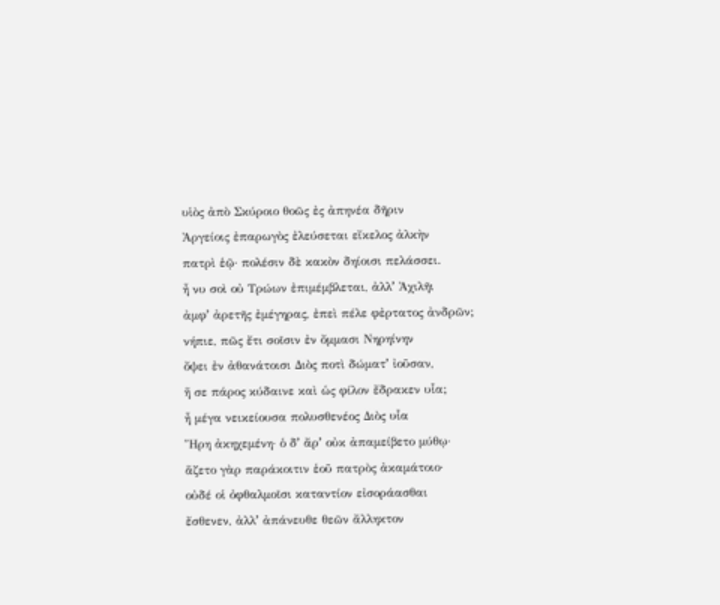υἱὸς ἀπὸ Σκύροιο θοῶς ἐς ἀπηνέα δῆριν
Ἀργείοις ἐπαρωγὸς ἐλεύσεται εἴκελος ἀλκὴν
πατρὶ ἑῷ· πολέσιν δὲ κακὸν δηίοισι πελάσσει.
ἦ νυ σοὶ οὐ Τρώων ἐπιμέμβλεται, ἀλλʼ Ἀχιλῆι
ἀμφʼ ἀρετῆς ἐμέγηρας, ἐπεὶ πέλε φἐρτατος ἀνδρῶν;
νήπιε, πῶς ἔτι σοῖσιν ἐν ὄμμασι Νηρηίνην
ὄψει ἐν ἀθανάτοισι Διὸς ποτὶ δώματʼ ἰοῦσαν,
ἥ σε πάρος κύδαινε καὶ ὡς φίλον ἔδρακεν υἷα;
ἦ μέγα νεικείουσα πολυσθενέος Διὸς υἷα
Ἥρη ἀκηχεμένη· ὁ δʼ ἄρʼ οὐκ ἀπαμείβετο μύθῳ·
ἅζετο γὰρ παράκοιτιν ἑοῦ πατρὸς ἀκαμάτοιο·
οὐδέ οἱ ὀφθαλμοῖσι καταντίον εἰσοράασθαι
ἔσθενεν, ἀλλʼ ἀπάνευθε θεῶν ἄλληκτον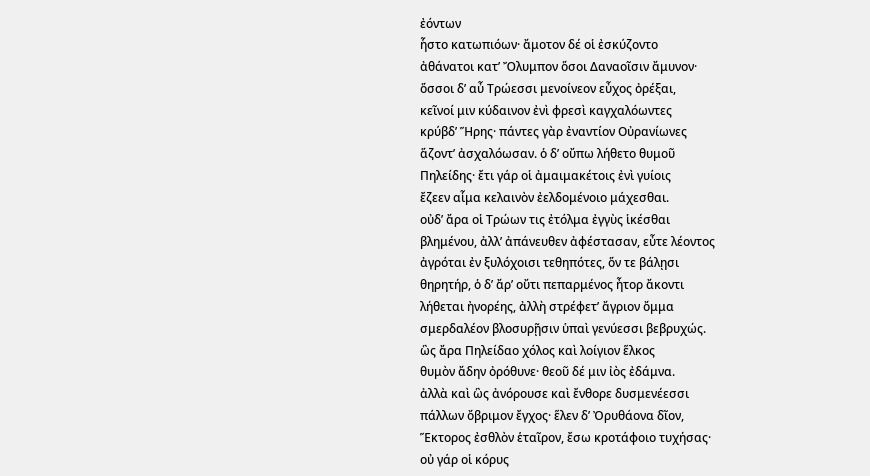ἐόντων
ἧστο κατωπιόων· ἄμοτον δέ οἱ ἐσκύζοντο
ἀθάνατοι κατʼ Ὄλυμπον ὅσοι Δαναοῖσιν ἄμυνον·
ὅσσοι δʼ αὖ Τρώεσσι μενοίνεον εὖχος ὀρέξαι,
κεῖνοί μιν κύδαινον ἐνὶ φρεσὶ καγχαλόωντες
κρύβδʼ Ἥρης· πάντες γὰρ ἐναντίον Οὐρανίωνες
ἅζοντʼ ἀσχαλόωσαν. ὁ δʼ οὔπω λήθετο θυμοῦ
Πηλείδης· ἔτι γάρ οἱ ἀμαιμακέτοις ἐνὶ γυίοις
ἔζεεν αἷμα κελαινὸν ἐελδομένοιο μάχεσθαι.
οὐδʼ ἄρα οἱ Τρώων τις ἐτόλμα ἐγγὺς ἱκέσθαι
βλημένου, ἀλλʼ ἀπάνευθεν ἀφέστασαν, εὖτε λέοντος
ἀγρόται ἐν ξυλόχοισι τεθηπότες, ὅν τε βάλῃσι
θηρητήρ, ὁ δʼ ἄρʼ οὔτι πεπαρμένος ἦτορ ἄκοντι
λήθεται ἠνορέης, ἀλλὴ στρέφετʼ ἄγριον ὄμμα
σμερδαλέον βλοσυρῇσιν ὑπαὶ γενύεσσι βεβρυχώς.
ὣς ἄρα Πηλείδαο χόλος καὶ λοίγιον ἕλκος
θυμὸν ἄδην ὀρόθυνε· θεοῦ δέ μιν ἰὸς ἐδάμνα.
ἀλλὰ καὶ ὣς ἀνόρουσε καὶ ἔνθορε δυσμενέεσσι
πάλλων ὄβριμον ἔγχος· ἕλεν δʼ Ὀρυθάονα δῖον,
Ἕκτορος ἐσθλὸν ἑταῖρον, ἔσω κροτάφοιο τυχήσας·
οὐ γάρ οἱ κόρυς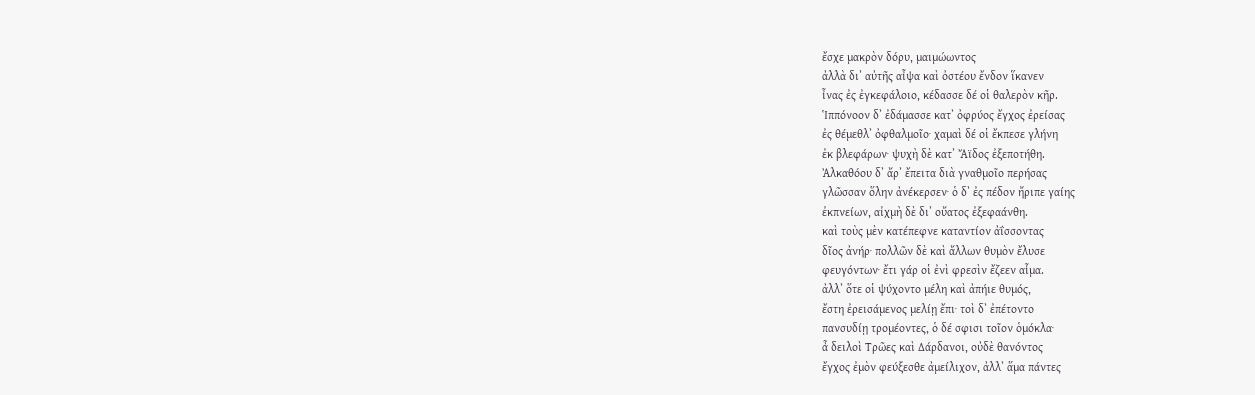ἔσχε μακρὸν δόρυ, μαιμώωντος
ἀλλὰ διʼ αὐτῆς αἶψα καὶ ὀστέου ἔνδον ἵκανεν
ἶνας ἐς ἐγκεφάλοιο, κέδασσε δέ οἱ θαλερὸν κῆρ.
Ἱππόνοον δʼ ἐδάμασσε κατʼ ὀφρύος ἔγχος ἐρείσας
ἐς θέμεθλʼ ὀφθαλμοῖο· χαμαὶ δέ οἱ ἔκπεσε γλήνη
ἐκ βλεφάρων· ψυχὴ δὲ κατʼ Ἄϊδος ἐξεποτήθη.
Ἀλκαθόου δʼ ἄρʼ ἔπειτα διὰ γναθμοῖο περήσας
γλῶσσαν ὅλην ἀνέκερσεν· ὁ δʼ ἐς πέδον ἤριπε γαίης
ἐκπνείων, αἰχμὴ δὲ διʼ οὔατος ἐξεφαάνθη.
καὶ τοὺς μὲν κατέπεφνε καταντίον ἀΐσσοντας
δῖος ἀνήρ· πολλῶν δὲ καὶ ἄλλων θυμὸν ἔλυσε
φευγόντων· ἔτι γάρ οἱ ἐνὶ φρεσὶν ἔζεεν αἷμα.
ἀλλʼ ὅτε οἱ ψύχοντο μέλη καὶ ἀπήιε θυμός,
ἔστη ἐρεισάμενος μελίῃ ἔπι· τοὶ δʼ ἐπέτοντο
πανσυδίῃ τρομέοντες, ὁ δέ σφισι τοῖον ὁμόκλα·
ἆ δειλοὶ Τρῶες καὶ Δάρδανοι, οὐδὲ θανόντος
ἔγχος ἐμὸν φεύξεσθε ἀμείλιχον, ἀλλʼ ἅμα πάντες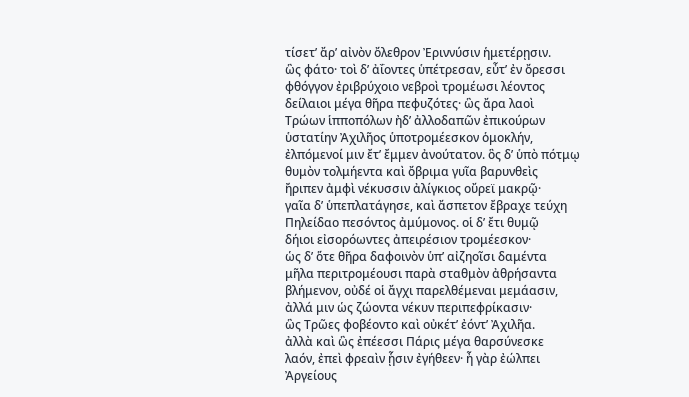τίσετʼ ἄρʼ αἰνὸν ὄλεθρον Ἐριννύσιν ἡμετέρῃσιν.
ὣς φάτο· τοὶ δʼ ἀΐοντες ὑπέτρεσαν, εὖτʼ ἐν ὄρεσσι
φθόγγον ἐριβρύχοιο νεβροὶ τρομέωσι λέοντος
δείλαιοι μέγα θῆρα πεφυζότες· ὣς ἄρα λαοὶ
Τρώων ἱπποπόλων ἠδʼ ἀλλοδαπῶν ἐπικούρων
ὑστατίην Ἀχιλῆος ὑποτρομέεσκον ὁμοκλήν,
ἐλπόμενοί μιν ἔτʼ ἔμμεν ἀνούτατον. ὃς δʼ ὑπὸ πότμῳ
θυμὸν τολμήεντα καὶ ὄβριμα γυῖα βαρυνθεὶς
ἤριπεν ἀμφὶ νέκυσσιν ἀλίγκιος οὔρεϊ μακρῷ·
γαῖα δʼ ὑπεπλατάγησε, καὶ ἄσπετον ἔβραχε τεύχη
Πηλείδαο πεσόντος ἀμύμονος. οἱ δʼ ἔτι θυμῷ
δήιοι εἰσορόωντες ἀπειρέσιον τρομέεσκον·
ὡς δʼ ὅτε θῆρα δαφοινὸν ὑπʼ αἰζηοῖσι δαμέντα
μῆλα περιτρομέουσι παρὰ σταθμὸν ἀθρήσαντα
βλήμενον, οὐδέ οἱ ἄγχι παρελθέμεναι μεμάασιν,
ἀλλά μιν ὡς ζώοντα νέκυν περιπεφρίκασιν·
ὣς Τρῶες φοβέοντο καὶ οὐκέτʼ ἐόντʼ Ἀχιλῆα.
ἀλλὰ καὶ ὣς ἐπέεσσι Πάρις μέγα θαρσύνεσκε
λαόν, ἐπεὶ φρεαὶν ᾗσιν ἐγήθεεν· ἦ γὰρ ἐώλπει
Ἀργείους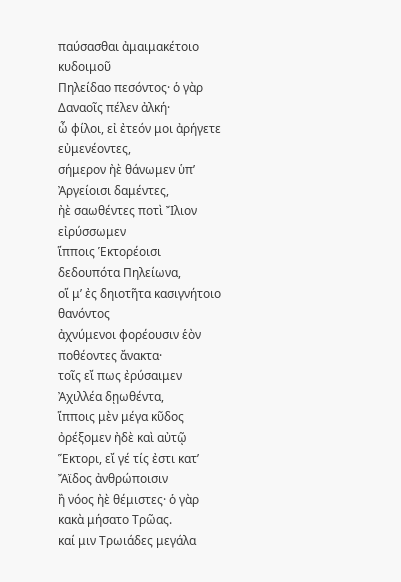παύσασθαι ἀμαιμακέτοιο κυδοιμοῦ
Πηλείδαο πεσόντος· ὁ γὰρ Δαναοῖς πέλεν ἀλκή·
ὦ φίλοι, εἰ ἐτεόν μοι ἀρήγετε εὐμενέοντες,
σήμερον ἠὲ θάνωμεν ὑπʼ Ἀργείοισι δαμέντες,
ἠὲ σαωθέντες ποτὶ Ἴλιον εἰρύσσωμεν
ἵπποις Ἑκτορέοισι δεδουπότα Πηλείωνα,
οἵ μʼ ἐς δηιοτῆτα κασιγνήτοιο θανόντος
ἀχνύμενοι φορέουσιν ἑὸν ποθέοντες ἄνακτα·
τοῖς εἴ πως ἐρύσαιμεν Ἀχιλλέα δῃωθέντα,
ἵπποις μὲν μέγα κῦδος ὀρέξομεν ἠδὲ καὶ αὐτῷ
Ἕκτορι, εἴ γέ τίς ἐστι κατʼ Ἄϊδος ἀνθρώποισιν
ἢ νόος ἠὲ θέμιστες· ὁ γὰρ κακὰ μήσατο Τρῶας.
καί μιν Τρωιάδες μεγάλα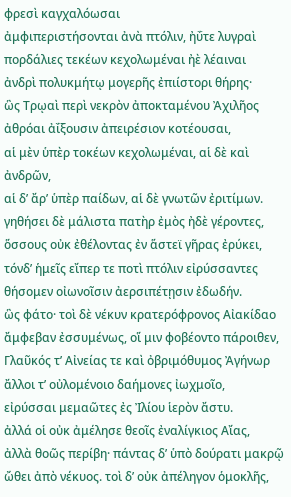φρεσὶ καγχαλόωσαι
ἀμφιπεριστήσονται ἀνὰ πτόλιν, ἠΰτε λυγραὶ
πορδάλιες τεκέων κεχολωμέναι ἠὲ λέαιναι
ἀνδρὶ πολυκμήτῳ μογερῆς ἐπιίστορι θήρης·
ὣς Τρῳαὶ περὶ νεκρὸν ἀποκταμένου Ἀχιλῆος
ἀθρόαι ἀΐξουσιν ἀπειρέσιον κοτέουσαι,
αἱ μὲν ὑπὲρ τοκέων κεχολωμέναι, αἱ δὲ καὶ ἀνδρῶν,
αἱ δʼ ἄρʼ ὑπὲρ παίδων, αἱ δὲ γνωτῶν ἐριτίμων.
γηθήσει δὲ μάλιστα πατὴρ ἐμὸς ἠδὲ γέροντες,
ὅσσους οὐκ ἐθέλοντας ἐν ἅστεϊ γῆρας ἐρύκει,
τόνδʼ ἡμεῖς εἴπερ τε ποτὶ πτόλιν εἰρύσσαντες
θήσομεν οἰωνοῖσιν ἀερσιπέτῃσιν ἐδωδήν.
ὣς φάτο· τοὶ δὲ νέκυν κρατερόφρονος Αἰακίδαο
ἄμφεβαν ἐσσυμένως, οἵ μιν φοβέοντο πάροιθεν,
Γλαῦκός τʼ Αἰνείας τε καὶ ὀβριμόθυμος Ἀγήνωρ
ἄλλοι τʼ οὐλομένοιο δαήμονες ἰωχμοῖο,
εἰρύσσαι μεμαῶτες ἐς Ἰλίου ἱερὸν ἄστυ.
ἀλλά οἱ οὐκ ἀμέλησε θεοῖς ἐναλίγκιος Αἴας,
ἀλλὰ θοῶς περίβη· πάντας δʼ ὑπὸ δούρατι μακρῷ
ὤθει ἀπὸ νέκυος. τοὶ δʼ οὐκ ἀπέληγον ὁμοκλῆς,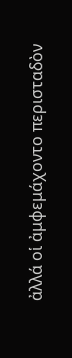ἀλλά οἱ ἀμφεμάχοντο περισταδὸν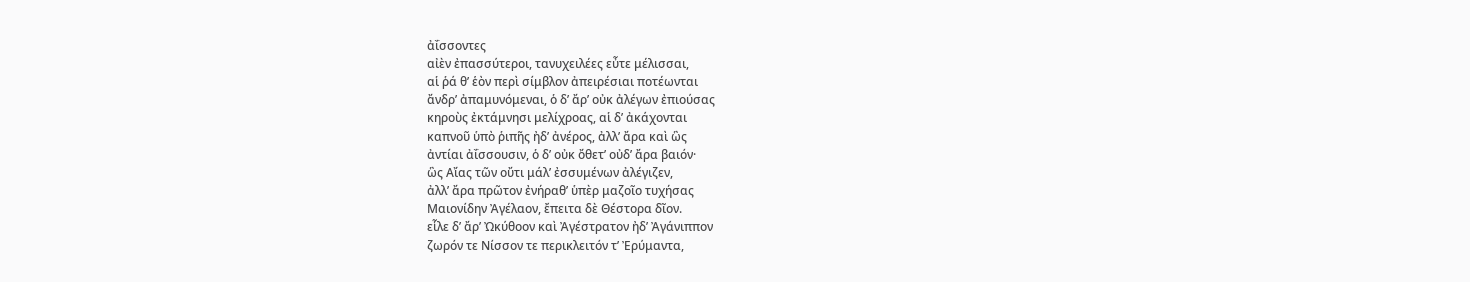ἀΐσσοντες
αἰὲν ἐπασσύτεροι, τανυχειλέες εὖτε μέλισσαι,
αἱ ῥά θʼ ἑὸν περὶ σίμβλον ἀπειρέσιαι ποτέωνται
ἄνδρʼ ἀπαμυνόμεναι, ὁ δʼ ἄρʼ οὐκ ἀλέγων ἐπιούσας
κηροὺς ἐκτάμνησι μελίχροας, αἱ δʼ ἀκάχονται
καπνοῦ ὑπὸ ῥιπῆς ἠδʼ ἀνέρος, ἀλλʼ ἄρα καὶ ὣς
ἀντίαι ἀΐσσουσιν, ὁ δʼ οὐκ ὄθετʼ οὐδʼ ἄρα βαιόν·
ὣς Αἴας τῶν οὔτι μάλʼ ἐσσυμένων ἀλέγιζεν,
ἀλλʼ ἄρα πρῶτον ἐνήραθʼ ὑπὲρ μαζοῖο τυχήσας
Μαιονίδην Ἀγέλαον, ἔπειτα δὲ Θέστορα δῖον.
εἷλε δʼ ἄρʼ Ὠκύθοον καὶ Ἀγέστρατον ἠδʼ Ἀγάνιππον
ζωρόν τε Νίσσον τε περικλειτόν τʼ Ἐρύμαντα,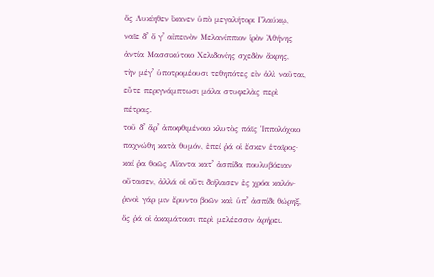ὅς Λυκίηθεν ἵκανεν ὑπὸ μεγαλήτορι Γλαύκῳ,
ναῖε δʼ ὅ γʼ αἰπεινὸν Μελανίππιον ἱρὸν Ἀθήνης
ἀντία Μασσικύτοιο Χελιδονίης σχεδὸν ἄκρης,
τὴν μέγʼ ὑποτρομέουσι τεθηπότες εἰν ἁλὶ ναῦται,
εὖτε περιγνάμπτωσι μάλα στυφελὰς περὶ πέτρας.
τοῦ δʼ ἄρʼ ἀποφθιμένοιο κλυτὸς πάϊς Ἱππολόχοιο
παχνώθη κατὰ θυμόν, ἐπεί ῥά οἱ ἔσκεν ἑταῖρος·
καί ῥα θοῶς Αἴαντα κατʼ ἀσπίδα πουλυβόειαν
οὔτασεν, ἀλλά οἱ οὔτι διήλασεν ἐς χρόα καλόν·
ῥινοὶ γάρ μιν ἔρυντο βοῶν καὶ ὑπʼ ἀσπίδι θώρηξ,
ὅς ῥά οἱ ἀκαμάτοισι περὶ μελέεσσιν ἀρήρει.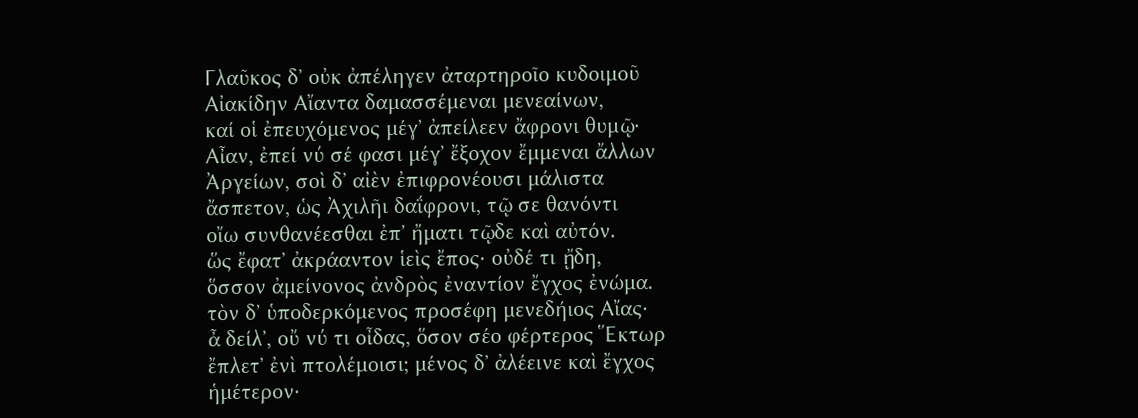Γλαῦκος δʼ οὐκ ἀπέληγεν ἀταρτηροῖο κυδοιμοῦ
Αἰακίδην Αἴαντα δαμασσέμεναι μενεαίνων,
καί οἱ ἐπευχόμενος μέγʼ ἀπείλεεν ἄφρονι θυμῷ·
Αἶαν, ἐπεί νύ σέ φασι μέγʼ ἔξοχον ἔμμεναι ἄλλων
Ἀργείων, σοὶ δʼ αἰὲν ἐπιφρονέουσι μάλιστα
ἄσπετον, ὡς Ἀχιλῆι δαΐφρονι, τῷ σε θανόντι
οἴω συνθανέεσθαι ἐπʼ ἤματι τῷδε καὶ αὐτόν.
ὥς ἔφατʼ ἀκράαντον ἱεὶς ἔπος· οὐδέ τι ᾔδη,
ὅσσον ἀμείνονος ἀνδρὸς ἐναντίον ἔγχος ἐνώμα.
τὸν δʼ ὑποδερκόμενος προσέφη μενεδήιος Αἴας·
ἆ δείλʼ, οὔ νύ τι οἶδας, ὅσον σέο φέρτερος Ἕκτωρ
ἔπλετʼ ἐνὶ πτολέμοισι; μένος δʼ ἀλέεινε καὶ ἔγχος
ἡμέτερον·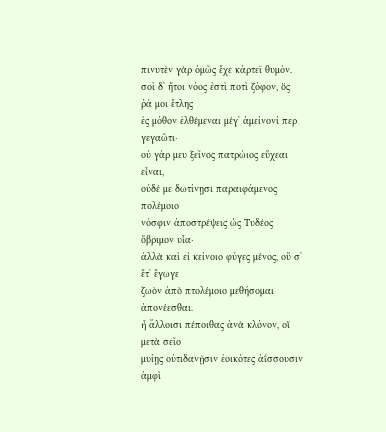πινυτὲν γὰρ ὁμῶς ἔχε κάρτεϊ θυμόν.
σοὶ δʼ ἤτοι νόος ἐστὶ ποτὶ ζόφον, ὅς ῥά μοι ἔτλης
ἐς μόθον ἐλθέμεναι μέγʼ ἀμείνονί περ γεγαῶτι·
οὐ γάρ μευ ξεῖνος πατρώιος εὔχεαι εἶναι,
οὐδέ με δωτίνῃσι παραιφάμενος πολέμοιο
νόσφιν ἀποστρέψεις ὡς Τυδέος ὄβριμον υἷα·
ἀλλὰ καὶ εἰ κείνοιο φύγες μένος, οὔ σʼ ἔτʼ ἔγωγε
ζωὸν ἀπὸ πτολέμοιο μεθήσομαι ἀπονέεσθαι.
ἦ ἄλλοισι πέποιθας ἀνὰ κλόνον, οἵ μετὰ σεῖο
μυίῃς οὐτιδανῇσιν ἐοικότες ἀΐσσουσιν
ἀμφὶ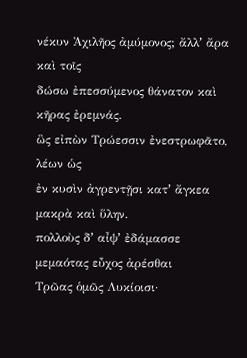νέκυν Ἀχιλῆος ἀμύμονος; ἄλλʼ ἄρα καὶ τοῖς
δώσω ἐπεσσύμενος θάνατον καὶ κῆρας ἐρεμνάς.
ὣς εἰπὼν Τρώεσσιν ἐνεστρωφᾶτο, λέων ὡς
ἐν κυσὶν ἀγρεντῇσι κατʼ ἄγκεα μακρὰ καὶ ὕλην.
πολλοὺς δʼ αἶψʼ ἐδάμασσε μεμαότας εὖχος ἀρέσθαι
Τρῶας ὁμῶς Λυκίοισι·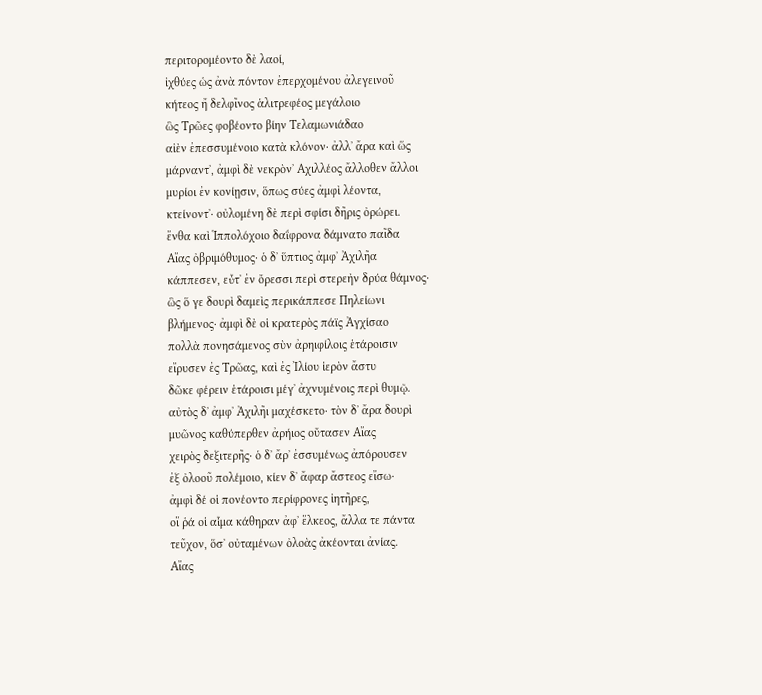περιτορομέοντο δὲ λαοί,
ἰχθύες ὡς ἀνὰ πόντον ἐπερχομένου ἀλεγεινοῦ
κήτεος ἤ δελφῖνος ἁλιτρεφέος μεγάλοιο
ὣς Τρῶες φοβέοντο βίην Τελαμωνιάδαο
αἰὲν ἐπεσσυμένοιο κατὰ κλόνον· ἀλλʼ ἄρα καὶ ὥς
μάρναντʼ, ἀμφὶ δὲ νεκρὸνʼ Αχιλλέος ἄλλοθεν ἄλλοι
μυρίοι ἐν κονίῃσιν, ὅπως σύες ἀμφὶ λέοντα,
κτείνοντʼ· οὐλομένη δὲ περὶ σφίσι δῆρις ὀρώρει.
ἔνθα καὶ Ἱππολόχοιο δαΐφρονα δάμνατο παῖδα
Αἴας ὀβριμόθυμος· ὁ δʼ ὕπτιος ἀμφʼ Ἀχιλῆα
κάππεσεν, εὖτʼ ἐν ὄρεσσι περὶ στερεὴν δρύα θάμνος·
ὣς ὅ γε δουρὶ δαμεὶς περικάππεσε Πηλείωνι
βλήμενος· ἀμφὶ δὲ οἱ κρατερὸς πάϊς Ἀγχίσαο
πολλὰ πονησάμενος σὺν ἀρηιφίλοις ἑτάροισιν
εἴρυσεν ἐς Τρῶας, καὶ ἐς Ἰλίου ἱερὸν ἄστυ
δῶκε φέρειν ἑτάροισι μέγʼ ἀχνυμένοις περὶ θυμῷ.
αὐτὸς δʼ ἀμφʼ Ἀχιλῆι μαχέσκετο· τὸν δʼ ἄρα δουρὶ
μυῶνος καθύπερθεν ἀρήιος οὔτασεν Αἴας
χειρὸς δεξιτερῆς· ὁ δʼ ἄρʼ ἐσσυμένως ἀπόρουσεν
ἐξ ὀλοοῦ πολέμοιο, κίεν δʼ ἄφαρ ἄστεος εἴσω·
ἀμφὶ δέ οἱ πονέοντο περίφρονες ἰητῆρες,
οἵ ῥά οἱ αἷμα κάθηραν ἀφʼ ἕλκεος, ἄλλα τε πάντα
τεῦχον, ὅσʼ οὐταμένων ὀλοὰς ἀκέονται ἀνίας.
Αἴας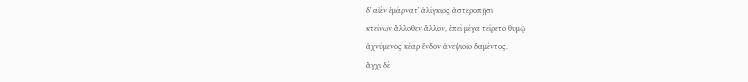δʼ αἰὲν ἐμάρνατʼ ἀλίγκιος ἀστεροπῇσι
κτείνων ἄλλοθεν ἄλλον, ἐπεὶ μέγα τείρετο θυμῷ
ἀχνύμενος κέαρ ἔνδον ἀνεψιοῖο δαμέντος.
ἄγχι δὲ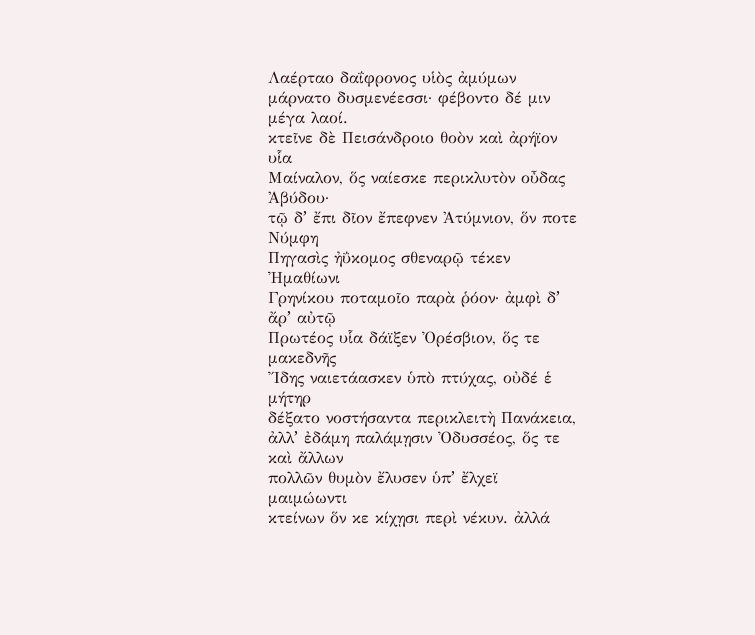Λαέρταο δαΐφρονος υἱὸς ἀμύμων
μάρνατο δυσμενέεσσι· φέβοντο δέ μιν μέγα λαοί.
κτεῖνε δὲ Πεισάνδροιο θοὸν καὶ ἀρήϊον υἷα
Μαίναλον, ὅς ναίεσκε περικλυτὸν οὖδας Ἀβύδου·
τῷ δʼ ἔπι δῖον ἔπεφνεν Ἀτύμνιον, ὅν ποτε Νύμφη
Πηγασὶς ἠΰκομος σθεναρῷ τέκεν Ἠμαθίωνι
Γρηνίκου ποταμοῖο παρὰ ῥόον· ἀμφὶ δʼ ἄρʼ αὐτῷ
Πρωτέος υἷα δάϊξεν Ὀρέσβιον, ὅς τε μακεδνῆς
Ἴδης ναιετάασκεν ὑπὸ πτύχας, οὐδέ ἑ μήτηρ
δέξατο νοστήσαντα περικλειτὴ Πανάκεια,
ἀλλʼ ἐδάμη παλάμῃσιν Ὀδυσσέος, ὅς τε καὶ ἄλλων
πολλῶν θυμὸν ἔλυσεν ὑπʼ ἔλχεϊ μαιμώωντι
κτείνων ὅν κε κίχῃσι περὶ νέκυν. ἀλλά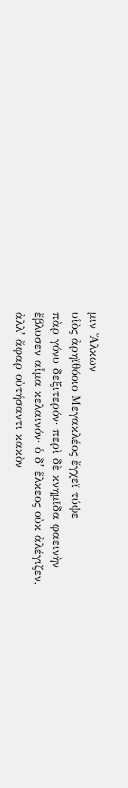μιν Ἄλκων
υἱὸς ἀρηϊθόοιο Μεγακλέος ἔγχεϊ τύψε
πὰρ γόνυ δεξιτερόν· περὶ δὲ κνημῖδα φαεινὴν
ἔβλυσεν αἷμα κελαινόν· ὁ δʼ ἕλκεος οὐκ ἀλέγιζεν,
ἀλλʼ ἄφαρ οὐτήσαντι κακὸν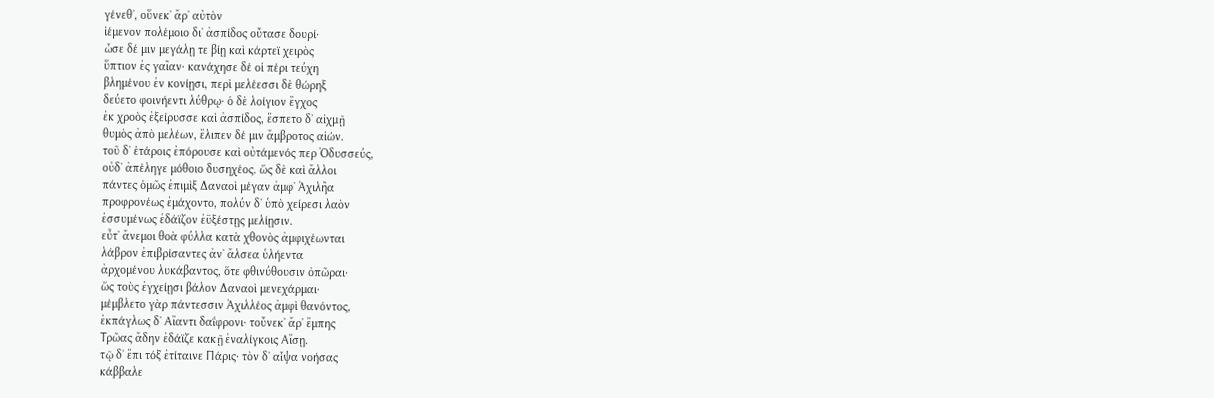γένεθʼ, οὕνεκʼ ἄρʼ αὐτὸν
ἱέμενον πολέμοιο διʼ ἀσπίδος οὔτασε δουρί·
ὦσε δέ μιν μεγάλῃ τε βίῃ καὶ κάρτεϊ χειρὸς
ὕπτιον ἐς γαῖαν· κανάχησε δέ οἱ πέρι τεύχη
βλημένου ἐν κονίῃσι, περὶ μελέεσσι δὲ θώρηξ
δεύετο φοινήεντι λύθρῳ· ὁ δὲ λοίγιον ἔγχος
ἐκ χροὸς ἐξείρυσσε καὶ ἀσπίδος, ἕσπετο δʼ αἰχμῇ
θυμὸς ἀπὸ μελέων, ἔλιπεν δέ μιν ἄμβροτος αἰών.
τοῦ δʼ ἑτάροις ἐπόρουσε καὶ οὐτάμενός περ Ὀδυσσεύς,
οὐδʼ ἀπέληγε μόθοιο δυσηχέος. ὥς δὲ καὶ ἄλλοι
πάντες ὁμῶς ἐπιμὶξ Δαναοὶ μέγαν ἀμφʼ Ἀχιλῆα
προφρονέως ἐμάχοντο, πολύν δʼ ὑπὸ χείρεσι λαὸν
ἐσσυμένως ἐδάϊζον ἐϋξέστῃς μελίῃσιν.
εὖτʼ ἄνεμοι θοὰ φύλλα κατὰ χθονὸς ἀμφιχέωνται
λάβρον ἐπιβρίσαντες ἀνʼ ἄλσεα ὑλήεντα
ἀρχομένου λυκάβαντος, ὅτε φθινύθουσιν ὀπῶραι·
ὥς τοὺς ἐγχείῃσι βάλον Δαναοὶ μενεχάρμαι·
μέμβλετο γὰρ πάντεσσιν Ἀχιλλέος ἀμφὶ θανόντος,
ἐκπάγλως δʼ Αἴαντι δαΐφρονι· τοὔνεκʼ ἄρʼ ἔμπης
Τρῶας ἄδην ἐδάϊζε κακῇ ἐναλίγκοις Αἴσῃ.
τῷ δʼ ἔπι τόξ̓ ἐτίταινε Πάρις· τὸν δʼ αἶψα νοήσας
κάββαλε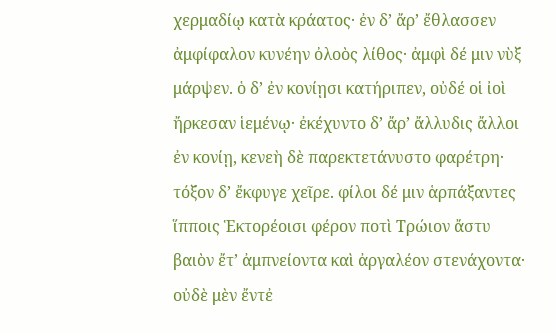χερμαδίῳ κατὰ κράατος· ἐν δʼ ἄρʼ ἔθλασσεν
ἀμφίφαλον κυνέην ὀλοὸς λίθος· ἀμφὶ δέ μιν νὺξ
μάρψεν. ὁ δʼ ἐν κονίῃσι κατήριπεν, οὐδέ οἱ ἰοὶ
ἤρκεσαν ἱεμένῳ· ἐκέχυντο δʼ ἄρʼ ἄλλυδις ἄλλοι
ἐν κονίῃ, κενεὴ δὲ παρεκτετάνυστο φαρέτρη·
τόξον δʼ ἔκφυγε χεῖρε. φίλοι δέ μιν ἁρπάξαντες
ἵπποις Ἑκτορέοισι φέρον ποτὶ Τρώιον ἄστυ
βαιὸν ἔτʼ ἀμπνείοντα καὶ ἀργαλέον στενάχοντα·
οὐδὲ μὲν ἔντἐ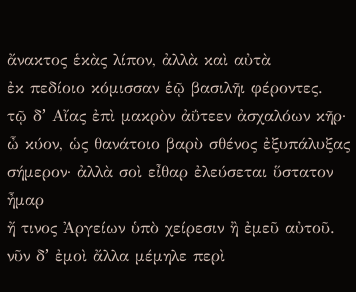ἄνακτος ἑκὰς λίπον, ἀλλὰ καὶ αὐτὰ
ἐκ πεδίοιο κόμισσαν ἑῷ βασιλῆι φέροντες.
τῷ δʼ Αἴας ἐπὶ μακρὸν ἀΰτεεν ἀσχαλόων κῆρ·
ὦ κύον, ὡς θανάτοιο βαρὺ σθένος ἐξυπάλυξας
σήμερον· ἀλλὰ σοὶ εἶθαρ ἐλεύσεται ὕστατον ἦμαρ
ἤ τινος Ἀργείων ὑπὸ χείρεσιν ἢ ἐμεῦ αὐτοῦ.
νῦν δʼ ἐμοὶ ἄλλα μέμηλε περὶ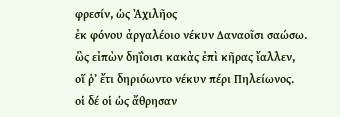φρεσίν, ὡς Ἀχιλῆος
ἐκ φόνου ἀργαλέοιο νέκυν Δαναοῖσι σαώσω.
ὣς εἰπὼν δηΐοισι κακὰς ἐπὶ κῆρας ἴαλλεν,
οἵ ῥʼ ἔτι δηριόωντο νέκυν πέρι Πηλείωνος.
οἱ δέ οἱ ὡς ἄθρησαν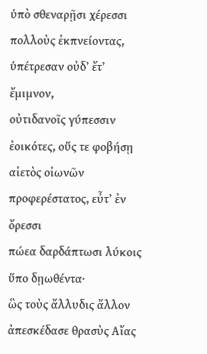ὑπὸ σθεναρῇσι χέρεσσι
πολλοὺς ἐκπνείοντας, ὑπέτρεσαν οὐδʼ ἔτʼ ἔμιμνον,
οὐτιδανοῖς γύπεσσιν ἐοικότες, οὕς τε φοβήσῃ
αἰετὸς οἰωνῶν προφερέστατος, εὖτʼ ἐν ὄρεσσι
πώεα δαρδάπτωσι λύκοις ὕπο δῃωθέντα·
ὣς τοὺς ἄλλυδις ἄλλον ἀπεσκέδασε θρασὺς Αἴας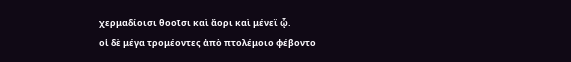χερμαδίοισι θοοῖσι καὶ ἄορι καὶ μένεϊ ᾧ.
οἱ δὲ μέγα τρομέοντες ἀπὸ πτολέμοιο φέβοντο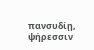πανσυδίῃ, ψήρεσσιν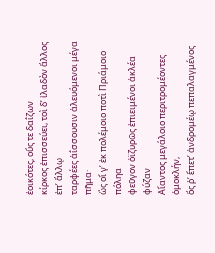ἐοικότες, οὕς τε δαΐζων
κίρκος ἐπισσεύει, τοὶ δʼ ἰλαδὸν ἄλλος ἐπʼ ἄλλῳ
ταρφέες ἀΐσσουσιν ἀλευόμενοι μέγα πῆμα·
ὣς οἵ γʼ ἐκ πολέμοιο ποτὶ Πριάμοιο πόληα
φεῦγον ὀϊζυρῶς ἐπιειμένοι ἀκλέα φύζαν
Αἴαντος μεγάλοιο περιτρομέοντες ὁμοκλήν,
ὅς ῥʼ ἕπετʼ ἀνδρομέῳ πεπαλαγμένος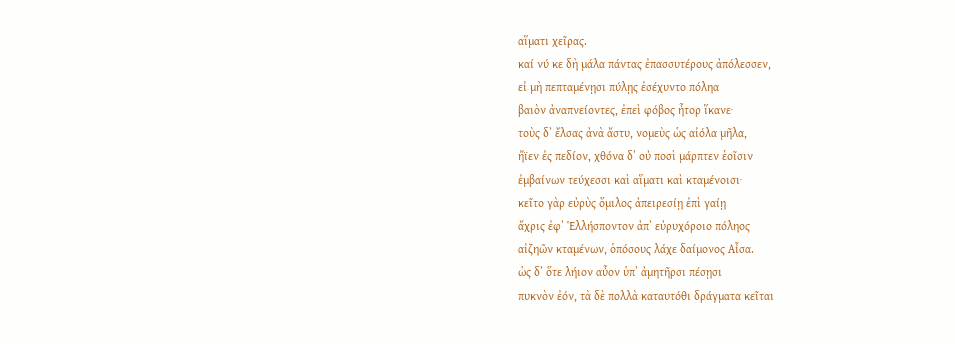αἵματι χεῖρας.
καί νύ κε δὴ μάλα πάντας ἐπασσυτέρους ἀπόλεσσεν,
εἰ μὴ πεπταμένῃσι πύλῃς ἐσέχυντο πόληα
βαιὸν ἀναπνείοντες, ἐπεὶ φόβος ἦτορ ἵκανε·
τοὺς δʼ ἔλσας ἀνὰ ἄστυ, νομεὺς ὡς αἰόλα μῆλα,
ἤϊεν ἐς πεδίον, χθόνα δʼ οὐ ποσὶ μάρπτεν ἑοῖσιν
ἐμβαίνων τεύχεσσι καὶ αἵματι καὶ κταμένοισι·
κεῖτο γὰρ εὐρὺς ὅμιλος ἀπειρεσίῃ ἐπὶ γαίῃ
ἄχρις ἐφʼ Ἑλλήσποντον ἀπʼ εὐρυχόροιο πόληος
αἰζηῶν κταμένων, ὁπόσους λάχε δαίμονος Αἶσα.
ὡς δʼ ὅτε λήιον αὖον ὑπʼ ἀμητῆρσι πέσῃσι
πυκνὸν ἐόν, τὰ δὲ πολλὰ καταυτόθι δράγματα κεῖται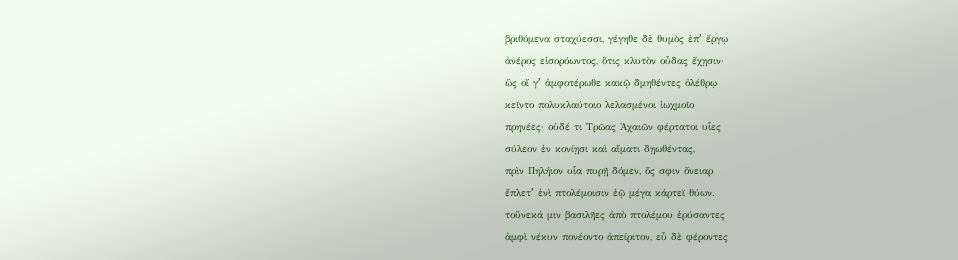βριθόμενα σταχύεσσι, γέγηθε δὲ θυμὸς ἐπʼ ἔργῳ
ἀνέρος εἰσορόωντος, ὅτις κλυτὸν οὖδας ἔχῃσιν·
ὣς οἵ γʼ ἀμφοτέρωθε κακῷ δμηθέντες ὀλέθρῳ
κεῖντο πολυκλαύτοιο λελασμένοι ἰωχμοῖο
πρηνέες· οὐδέ τι Τρῶας Ἀχαιῶν φέρτατοι υἷες
σύλεον ἐν κονίῃσι καὶ αἵματι δῃωθέντας,
πρὶν Πηλήιον υἷα πυρῇ δόμεν, ὅς σφιν ὄνειαρ
ἔπλετʼ ἐνὶ πτολέμοισιν ἑῷ μέγα κάρτεϊ θύων.
τοὔνεκά μιν βασιλῆες ἀπὸ πτολέμου ἐρύσαντες
ἀμφὶ νέκυν πονέοντο ἀπείριτον, εὖ δὲ φέροντες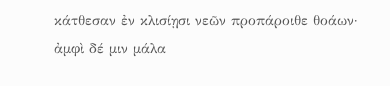κάτθεσαν ἐν κλισίῃσι νεῶν προπάροιθε θοάων·
ἀμφὶ δέ μιν μάλα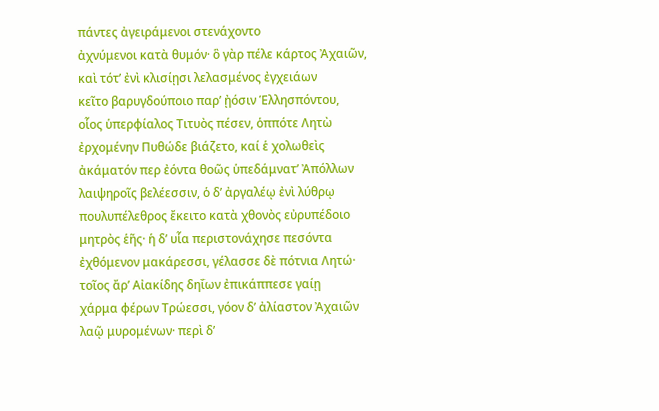πάντες ἀγειράμενοι στενάχοντο
ἀχνύμενοι κατὰ θυμόν· ὃ γὰρ πέλε κάρτος Ἀχαιῶν,
καὶ τότʼ ἐνὶ κλισίῃσι λελασμένος ἐγχειάων
κεῖτο βαρυγδούποιο παρʼ ᾐόσιν Ἑλλησπόντου,
οἷος ὑπερφίαλος Τιτυὸς πέσεν, ὁππότε Λητὼ
ἐρχομένην Πυθώδε βιάζετο, καί ἑ χολωθεὶς
ἀκάματόν περ ἐόντα θοῶς ὑπεδάμνατʼ Ἀπόλλων
λαιψηροῖς βελέεσσιν, ὁ δʼ ἀργαλέῳ ἐνὶ λύθρῳ
πουλυπέλεθρος ἔκειτο κατὰ χθονὸς εὐρυπέδοιο
μητρὸς ἑῆς· ἡ δʼ υἷα περιστονάχησε πεσόντα
ἐχθόμενον μακάρεσσι, γέλασσε δὲ πότνια Λητώ·
τοῖος ἄρʼ Αἰακίδης δηΐων ἐπικάππεσε γαίῃ
χάρμα φέρων Τρώεσσι, γόον δʼ ἀλίαστον Ἀχαιῶν
λαῷ μυρομένων· περὶ δʼ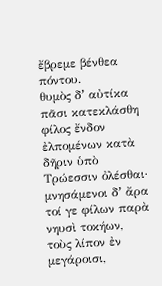ἔβρεμε βένθεα πόντου.
θυμὸς δʼ αὐτίκα πᾶσι κατεκλάσθη φίλος ἔνδον
ἐλπομένων κατὰ δῆριν ὑπὸ Τρώεσσιν ὀλέσθαι·
μνησάμενοι δʼ ἄρα τοί γε φίλων παρὰ νηυσὶ τοκήων,
τοὺς λίπον ἐν μεγάροισι,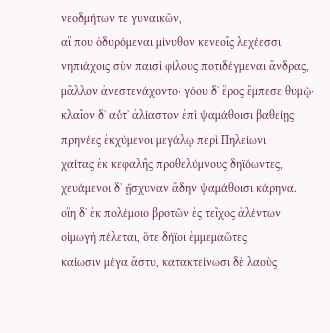νεοδμήτων τε γυναικῶν,
αἵ που ὀδυρόμεναι μίνυθον κενεοῖς λεχέεσσι
νηπιάχοις σὺν παισὶ φίλους ποτιδέγμεναι ἄνδρας,
μᾶλλον ἀνεστενάχοντο· γόου δʼ ἔρος ἔμπεσε θυμῷ·
κλαῖον δʼ αὖτʼ ἀλίαστον ἐπὶ ψαμάθοισι βαθείῃς
πρηνέες ἐκχύμενοι μεγάλῳ περὶ Πηλείωνι
χαίτας ἐκ κεφαλῆς προθελύμνους δηϊόωντες,
χευάμενοι δʼ ᾔσχυναν ἄδην ψαμάθοισι κάρηνα.
οἵη δʼ ἐκ πολέμοιο βροτῶν ἐς τεῖχος ἀλέντων
οἰμωγὴ πέλεται, ὅτε δήϊοι ἐμμεμαῶτες
καίωσιν μέγα ἄστυ, κατακτείνωσι δὲ λαοὺς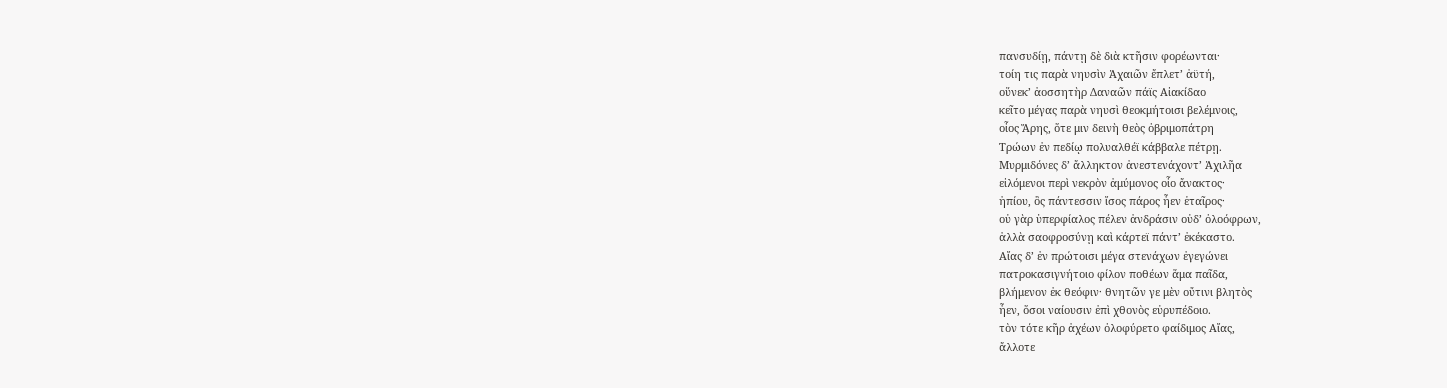πανσυδίῃ, πάντῃ δὲ διὰ κτῆσιν φορέωνται·
τοίη τις παρὰ νηυσὶν Ἀχαιῶν ἔπλετʼ ἀϋτή,
οὕνεκʼ ἀοσσητὴρ Δαναῶν πάϊς Αἰακίδαο
κεῖτο μέγας παρὰ νηυσὶ θεοκμήτοισι βελέμνοις,
οἷος Ἄρης, ὅτε μιν δεινὴ θεὸς ὀβριμοπάτρη
Τρώων ἐν πεδίῳ πολυαλθέϊ κάββαλε πέτρῃ.
Μυρμιδόνες δʼ ἄλληκτον ἀνεστενάχοντʼ Ἀχιλῆα
εἰλόμενοι περὶ νεκρὸν ἀμύμονος οἷο ἄνακτος·
ἠπίου, ὃς πάντεσσιν ἴσος πάρος ἦεν ἑταῖρος·
οὐ γὰρ ὑπερφίαλος πέλεν ἀνδράσιν οὐδʼ ὀλοόφρων,
ἀλλὰ σαοφροσύνῃ καὶ κάρτεϊ πάντʼ ἐκέκαστο.
Αἴας δʼ ἐν πρώτοισι μέγα στενάχων ἐγεγώνει
πατροκασιγνήτοιο φίλον ποθέων ἅμα παῖδα,
βλήμενον ἐκ θεόφιν· θνητῶν γε μὲν οὔτινι βλητὸς
ἦεν, ὅσοι ναίουσιν ἐπὶ χθονὸς εὐρυπέδοιο.
τὸν τότε κῆρ ἀχέων ὀλοφύρετο φαίδιμος Αἴας,
ἄλλοτε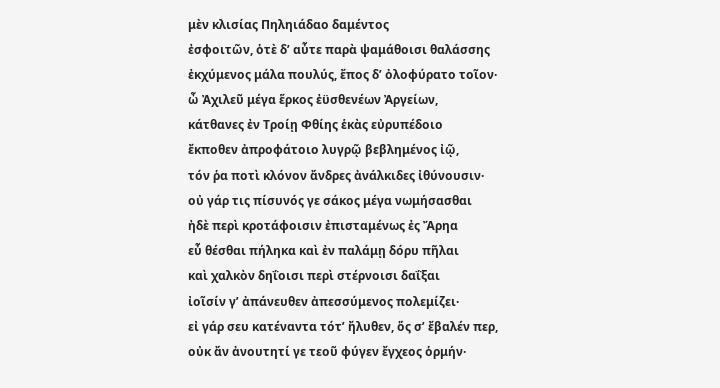μὲν κλισίας Πηληιάδαο δαμέντος
ἐσφοιτῶν, ὁτὲ δʼ αὖτε παρὰ ψαμάθοισι θαλάσσης
ἐκχύμενος μάλα πουλύς, ἔπος δʼ ὀλοφύρατο τοῖον·
ὦ Ἀχιλεῦ μέγα ἕρκος ἐϋσθενέων Ἀργείων,
κάτθανες ἐν Τροίῃ Φθίης ἑκὰς εὐρυπέδοιο
ἔκποθεν ἀπροφάτοιο λυγρῷ βεβλημένος ἰῷ,
τόν ῥα ποτὶ κλόνον ἄνδρες ἀνάλκιδες ἰθύνουσιν·
οὐ γάρ τις πίσυνός γε σάκος μέγα νωμήσασθαι
ἠδὲ περὶ κροτάφοισιν ἐπισταμένως ἐς Ἄρηα
εὖ θέσθαι πήληκα καὶ ἐν παλάμῃ δόρυ πῆλαι
καὶ χαλκὸν δηΐοισι περὶ στέρνοισι δαΐξαι
ἰοῖσίν γʼ ἀπάνευθεν ἀπεσσύμενος πολεμίζει·
εἰ γάρ σευ κατέναντα τότʼ ἤλυθεν, ὅς σʼ ἔβαλέν περ,
οὐκ ἄν ἀνουτητί γε τεοῦ φύγεν ἔγχεος ὁρμήν·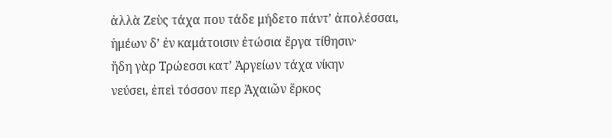ἀλλὰ Ζεὺς τάχα που τάδε μήδετο πάντʼ ἀπολέσσαι,
ἡμέων δʼ ἐν καμάτοισιν ἐτώσια ἔργα τίθησιν·
ἤδη γὰρ Τρώεσσι κατʼ Ἀργείων τάχα νίκην
νεύσει, ἐπεὶ τόσσον περ Ἀχαιῶν ἕρκος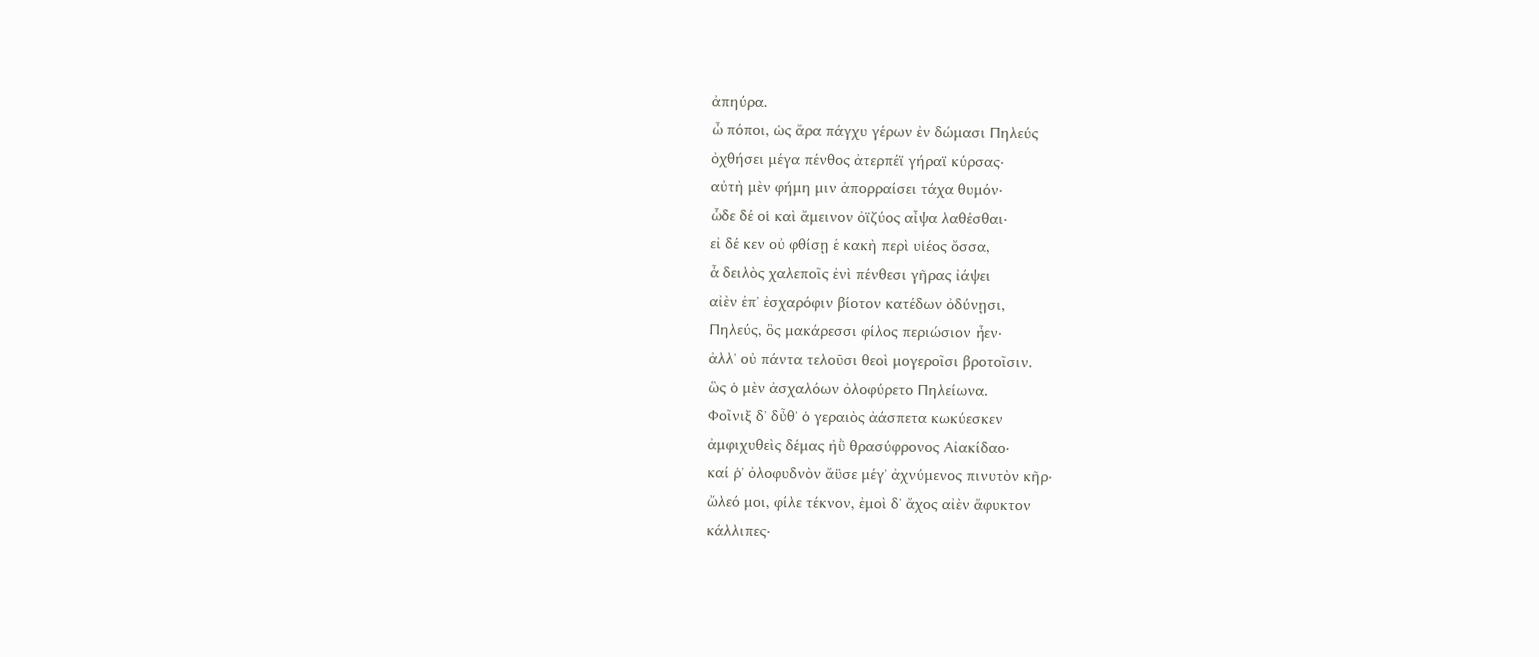ἀπηύρα.
ὦ πόποι, ὡς ἄρα πάγχυ γέρων ἐν δώμασι Πηλεύς
ὀχθήσει μέγα πένθος ἀτερπέϊ γήραϊ κύρσας·
αὐτὴ μὲν φήμη μιν ἀπορραίσει τάχα θυμόν·
ὧδε δέ οἱ καὶ ἄμεινον ὀϊζύος αἶψα λαθέσθαι·
εἰ δέ κεν οὐ φθίσῃ ἑ κακὴ περὶ υἱέος ὄσσα,
ἆ δειλὸς χαλεποῖς ἐνὶ πένθεσι γῆρας ἰάψει
αἰὲν ἐπʼ ἐσχαρόφιν βίοτον κατέδων ὀδύνῃσι,
Πηλεύς, ὃς μακάρεσσι φίλος περιώσιον ἦεν·
ἀλλʼ οὐ πάντα τελοῦσι θεοὶ μογεροῖσι βροτοῖσιν.
ὣς ὁ μὲν ἀσχαλόων ὀλοφύρετο Πηλείωνα.
Φοῖνιξ δʼ δὖθʼ ὁ γεραιὸς ἀάσπετα κωκύεσκεν
ἀμφιχυθεὶς δέμας ἠῢ θρασύφρονος Αἰακίδαο·
καί ῥʼ ὀλοφυδνὸν ἄϋσε μέγʼ ἀχνύμενος πινυτὸν κῆρ·
ὤλεό μοι, φίλε τέκνον, ἐμοὶ δʼ ἄχος αἰὲν ἄφυκτον
κάλλιπες·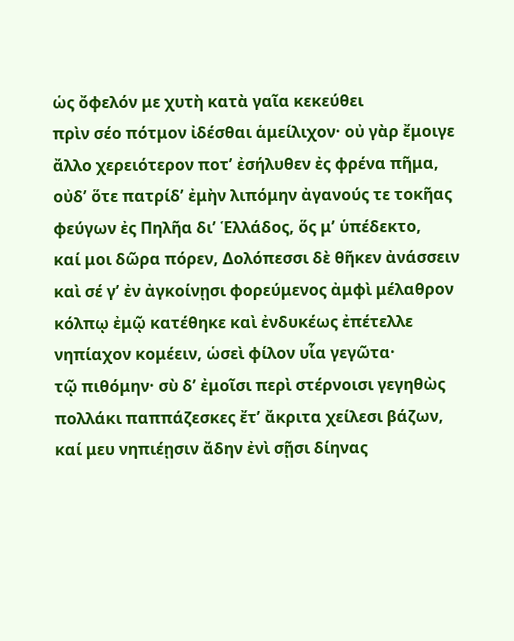ὡς ὄφελόν με χυτὴ κατὰ γαῖα κεκεύθει
πρὶν σέο πότμον ἰδέσθαι ἁμείλιχον· οὐ γὰρ ἔμοιγε
ἄλλο χερειότερον ποτʼ ἐσήλυθεν ἐς φρένα πῆμα,
οὐδʼ ὅτε πατρίδʼ ἐμὴν λιπόμην ἀγανούς τε τοκῆας
φεύγων ἐς Πηλῆα διʼ Ἑλλάδος, ὅς μʼ ὑπέδεκτο,
καί μοι δῶρα πόρεν, Δολόπεσσι δὲ θῆκεν ἀνάσσειν
καὶ σέ γʼ ἐν ἀγκοίνῃσι φορεύμενος ἀμφὶ μέλαθρον
κόλπῳ ἐμῷ κατέθηκε καὶ ἐνδυκέως ἐπέτελλε
νηπίαχον κομέειν, ὡσεὶ φίλον υἷα γεγῶτα·
τῷ πιθόμην· σὺ δʼ ἐμοῖσι περὶ στέρνοισι γεγηθὼς
πολλάκι παππάζεσκες ἔτʼ ἄκριτα χείλεσι βάζων,
καί μευ νηπιέῃσιν ἄδην ἐνὶ σῇσι δίηνας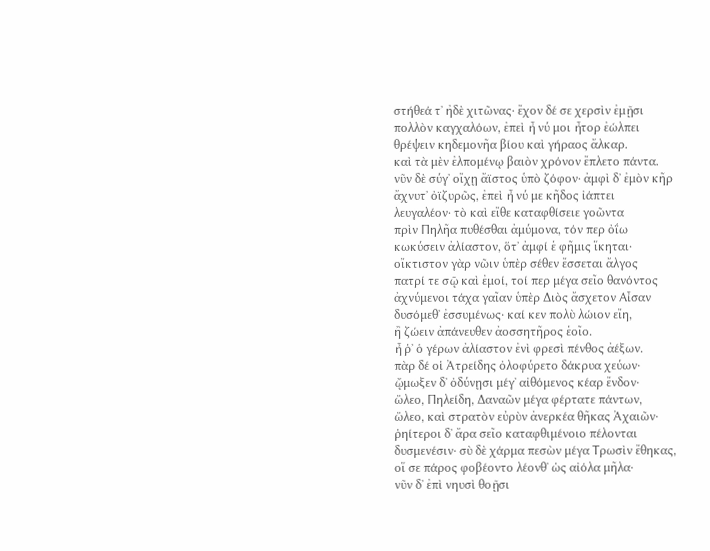στήθεά τʼ ἠδὲ χιτῶνας· ἔχον δέ σε χερσὶν ἐμῇσι
πολλὸν καγχαλόων, ἐπεὶ ἦ νύ μοι ἦτορ ἐώλπει
θρέψειν κηδεμονῆα βίου καὶ γήραος ἄλκαρ.
καὶ τὰ μὲν ἐλπομένῳ βαιὸν χρόνον ἔπλετο πάντα.
νῦν δὲ σύγʼ οἴχῃ ἄϊστος ὑπὸ ζόφον· ἀμφὶ δʼ ἐμὸν κῆρ
ἄχνυτʼ ὀϊζυρῶς, ἐπεὶ ἦ νύ με κῆδος ἰάπτει
λευγαλέον· τὸ καὶ εἴθε καταφθίσειε γοῶντα
πρὶν Πηλῆα πυθέσθαι ἀμύμονα, τόν περ ὀΐω
κωκύσειν ἀλίαστον, ὅτʼ ἀμφί ἑ φῆμις ἵκηται·
οἴκτιστον γὰρ νῶιν ὑπὲρ σέθεν ἔσσεται ἄλγος
πατρί τε σῷ καὶ ἐμοί, τοί περ μέγα σεῖο θανόντος
ἀχνύμενοι τάχα γαῖαν ὑπὲρ Διὸς ἄσχετον Αἶσαν
δυσόμεθʼ ἐσσυμένως· καί κεν πολὺ λώιον εἴη,
ἢ ζώειν ἀπάνευθεν ἀοσσητῆρος ἑοῖο.
ἦ ῥʼ ὁ γέρων ἀλίαστον ἐνὶ φρεσὶ πένθος ἀέξων.
πὰρ δέ οἱ Ἀτρείδης ὀλοφύρετο δάκρυα χεύων·
ᾤμωξεν δʼ ὀδύνῃσι μέγʼ αἰθόμενος κέαρ ἔνδον·
ὤλεο, Πηλείδη, Δαναῶν μέγα φέρτατε πάντων,
ὤλεο, καὶ στρατὸν εὐρὺν ἀνερκέα θῆκας Ἀχαιῶν·
ῥηίτεροι δʼ ἄρα σεῖο καταφθιμένοιο πέλονται
δυσμενέσιν· σὺ δὲ χάρμα πεσὼν μέγα Τρωσὶν ἔθηκας,
οἵ σε πάρος φοβέοντο λέονθʼ ὡς αἰόλα μῆλα·
νῦν δʼ ἐπὶ νηυσὶ θοῇσι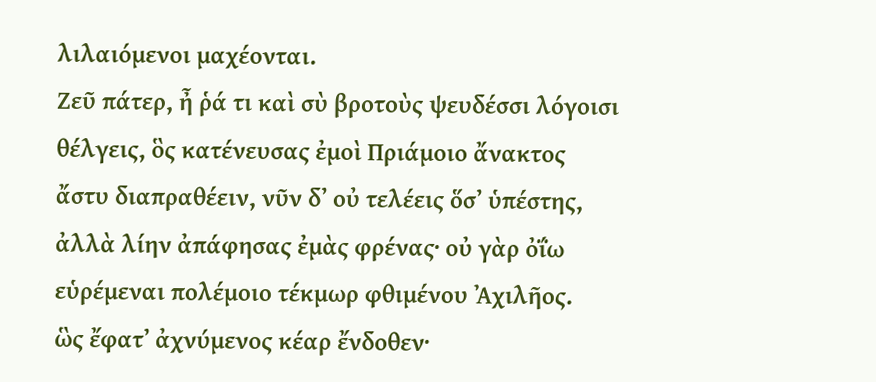λιλαιόμενοι μαχέονται.
Ζεῦ πάτερ, ἦ ῥά τι καὶ σὺ βροτοὺς ψευδέσσι λόγοισι
θέλγεις, ὃς κατένευσας ἐμοὶ Πριάμοιο ἄνακτος
ἄστυ διαπραθέειν, νῦν δʼ οὐ τελέεις ὅσʼ ὑπέστης,
ἀλλὰ λίην ἀπάφησας ἐμὰς φρένας· οὐ γὰρ ὀΐω
εὑρέμεναι πολέμοιο τέκμωρ φθιμένου Ἀχιλῆος.
ὣς ἔφατʼ ἀχνύμενος κέαρ ἔνδοθεν·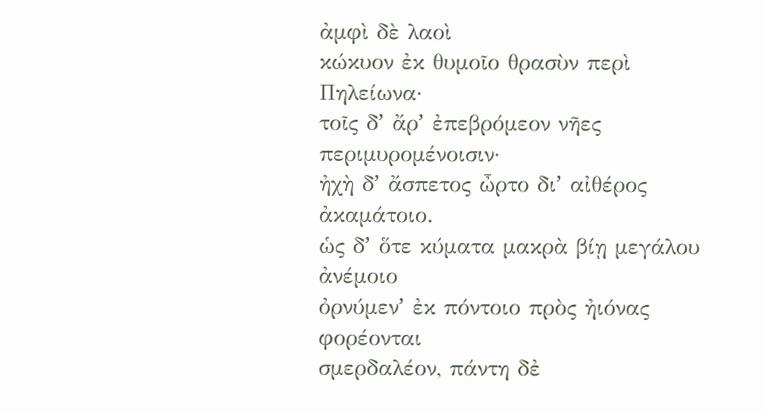ἀμφὶ δὲ λαοὶ
κώκυον ἐκ θυμοῖο θρασὺν περὶ Πηλείωνα·
τοῖς δʼ ἄρʼ ἐπεβρόμεον νῆες περιμυρομένοισιν·
ἠχὴ δʼ ἄσπετος ὦρτο διʼ αἰθέρος ἀκαμάτοιο.
ὡς δʼ ὅτε κύματα μακρὰ βίῃ μεγάλου ἀνέμοιο
ὀρνύμενʼ ἐκ πόντοιο πρὸς ἠιόνας φορέονται
σμερδαλέον, πάντη δἐ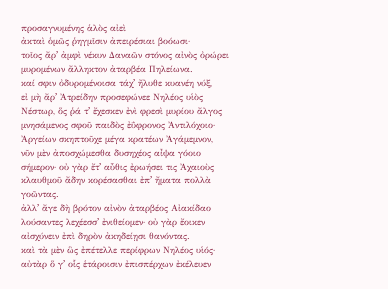προσαγνυμένης ἁλὸς αἰεὶ
ἀκταὶ ὁμῶς ῥηγμῖσιν ἀπειρέσιαι βοόωσι·
τοῖος ἄρʼ ἀμφὶ νέκυν Δαναῶν στόνος αἰνὸς ὀρώρει
μυρομένων ἄλληκτον ἀταρβέα Πηλείωνα.
καί σφιν ὀδυρομένοισα τάχʼ ἤλυθε κυανέη νύξ,
εἰ μὴ ἄρʼ Ἀτρείδην προσεφώνεε Νηλέος υἱὸς
Νέστωρ, ὅς ῥά τʼ ἔχεσκεν ἐνὶ φρεσὶ μυρίου ἄλγος
μνησάμενος σφοῦ παιδὸς ἐΰφρονος Ἀντιλόχοιο·
Ἀργείων σκηπτοῦχε μέγα κρατέων Ἀγάμεμνον,
νῦν μὲν ἀποσχώμεσθα δυσηχέος αἶψα γόοιο
σήμερον· οὐ γὰρ ἔτʼ αὖθις ἐρωήσει τις Ἀχαιοὺς
κλαυθμοῦ ἄδην κορέσασθαι ἐπʼ ἤματα πολλὰ γοῶντας.
ἀλλʼ ἄγε δὴ βρότον αἰνὸν ἀταρβέος Αἰακίδαο
λούσαντες λεχέεσσʼ ἐνιθείομεν· οὐ γὰρ ἔοικεν
αἰσχύνειν ἐπὶ δηρὸν ἀκηδείῃσι θανόντας.
καὶ τὰ μὲν ὣς ἐπέτελλε περίφρων Νηλέος υἱός·
αὐτὰρ ὅ γʼ οἷς ἑτάροισιν ἐπισπέρχων ἐκέλευεν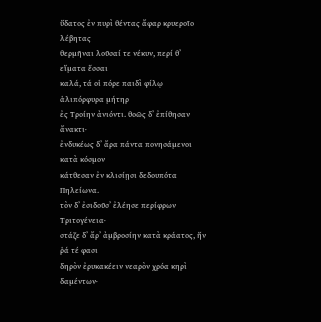ὕδατος ἐν πυρὶ θέντας ἄφαρ κρυεροῖο λέβητας
θερμῆναι λοῦσαί τε νέκυν, περί θʼ εἵματα ἕσσαι
καλά, τά οἱ πόρε παιδὶ φίλῳ ἁλιπόρφυρα μήτηρ
ἐς Τροίην ἀνιόντι. θοῶς δʼ ἐπίθησαν ἄνακτι·
ἐνδυκέως δʼ ἄρα πάντα πονησάμενοι κατὰ κόσμον
κάτθεσαν ἐν κλισίῃσι δεδουπότα Πηλείωνα.
τὸν δʼ ἐσιδοῦσʼ ἐλέησε περίφρων Τριτογένεια·
στάζε δʼ ἄρʼ ἀμβροσίην κατὰ κράατος, ἥν ῥά τέ φασι
δηρὸν ἐρυκακέειν νεαρὸν χρόα κηρὶ δαμέντων·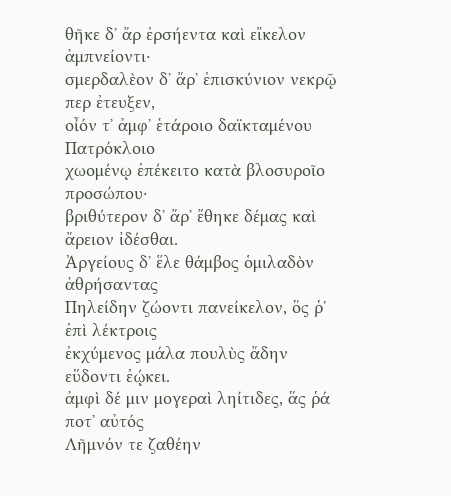θῆκε δʼ ἄρ ἐρσήεντα καὶ εἴκελον ἀμπνείοντι·
σμερδαλὲον δʼ ἄρʼ ἐπισκύνιον νεκρῷ περ ἐτευξεν,
οἶόν τʼ ἀμφʼ ἑτάροιο δαϊκταμένου Πατρόκλοιο
χωομένῳ ἐπέκειτο κατὰ βλοσυροῖο προσώπου·
βριθύτερον δʼ ἄρʼ ἔθηκε δέμας καὶ ἄρειον ἰδέσθαι.
Ἀργείους δʼ ἕλε θάμβος ὁμιλαδὸν ἀθρήσαντας
Πηλείδην ζώοντι πανείκελον, ὅς ῥʼ ἐπὶ λέκτροις
ἐκχύμενος μάλα πουλὺς ἄδην εὕδοντι ἐῴκει.
ἀμφὶ δέ μιν μογεραὶ ληίτιδες, ἅς ῥά ποτʼ αὐτός
Λῆμνόν τε ζαθέην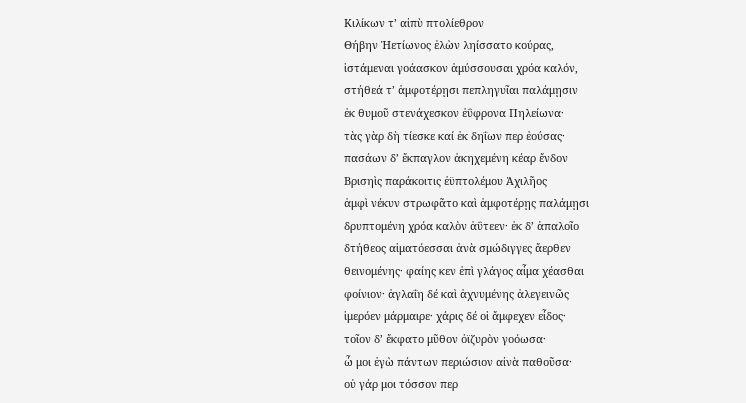Κιλίκων τʼ αἰπὺ πτολίεθρον
Θήβην Ἠετίωνος ἑλὼν ληίσσατο κούρας,
ἱστάμεναι γοάασκον ἀμύσσουσαι χρόα καλόν,
στήθεά τʼ ἀμφοτέρῃσι πεπληγυῖαι παλάμῃσιν
ἐκ θυμοῦ στενάχεσκον ἐΰφρονα Πηλείωνα·
τὰς γὰρ δὴ τίεσκε καί ἐκ δηΐων περ ἐούσας·
πασάων δʼ ἔκπαγλον ἀκηχεμένη κέαρ ἔνδον
Βρισηὶς παράκοιτις ἐϋπτολέμου Ἀχιλῆος
ἀμφὶ νέκυν στρωφᾶτο καὶ ἀμφοτέρῃς παλάμῃσι
δρυπτομένη χρόα καλὸν ἀΰτεεν· ἐκ δʼ ἁπαλοῖο
δτήθεος αἱματόεσσαι ἀνὰ σμώδιγγες ἄερθεν
θεινομένης· φαίης κεν ἐπὶ γλάγος αἷμα χέασθαι
φοίνιον· ἀγλαΐη δέ καὶ ἀχνυμένης ἀλεγεινῶς
ἱμερόεν μάρμαιρε· χάρις δέ οἱ ἄμφεχεν εἶδος·
τοῖον δʼ ἔκφατο μῦθον ὀϊζυρὸν γοόωσα·
ὦ μοι ἐγὼ πάντων περιώσιον αἰνὰ παθοῦσα·
οὐ γάρ μοι τόσσον περ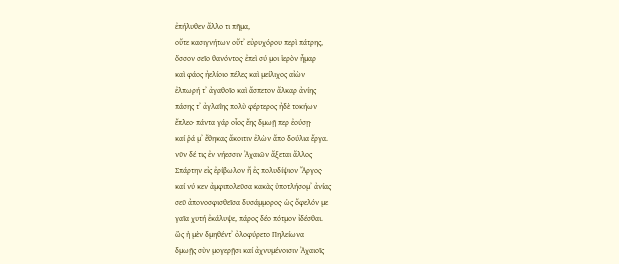ἐπήλυθεν ἄλλο τι πῆμα,
οὔτε κασιγνήτων οὔτʼ εὐρυχόρου περὶ πάτρης,
ὅσσον σεῖο θανόντος· ἐπεὶ σύ μοι ἱερὸν ἦμαρ
καὶ φάος ἠελίοιο πέλες καὶ μείλιχος αἰὼν
ἐλπωρή τʼ ἀγαθοῖο καὶ ἄσπετον ἄλκαρ ἀνίης
πάσης τʼ ἀγλαΐης πολὺ φέρτερος ἠδὲ τοκήων
ἔπλεο· πάντα γάρ οἶος ἔης δμωῇ περ ἐούσῃ·
καί ῥά μʼ ἔθηκας ἄκοιτιν ἐλὼν ἄπο δούλια ἔργα.
νῦν δέ τις ἐν νήεσσιν Ἀχαιῶν ἄξεται ἄλλος
Σπάρτην εἰς ἐρίβωλον ἤ ἐς πολυδίψιον Ἄργος·
καί νύ κεν ἀμφιπολεῦσα κακὰς ὑποτλήσομʼ ἀνίας
σεῦ ἀπονοσφισθεῖσα δυσάμμορος· ὡς ὄφελόν με
γαῖα χυτή ἐκάλυψε, πάρος δέο πότμον ἰδέσθαι.
ὣς ἡ μὲν δμηθέντʼ ὀλοφύρετο Πηλείωνα
δμωῇς σὺν μογερῇσι καί ἀχνυμένοισιν Ἀχαιοῖς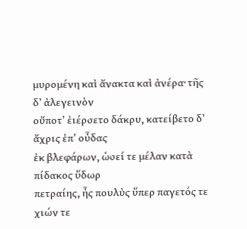μυρομένη καὶ ἄνακτα καὶ ἀνέρα· τῆς δʼ ἀλεγεινὸν
οὔποτʼ ἐιέρσετο δάκρυ, κατείβετο δʼ ἄχρις ἐπʼ οὖδας
ἐκ βλεφάρων, ὡσεί τε μέλαν κατὰ πίδακος ὕδωρ
πετραίης, ἦς πουλὺς ὕπερ παγετός τε χιών τε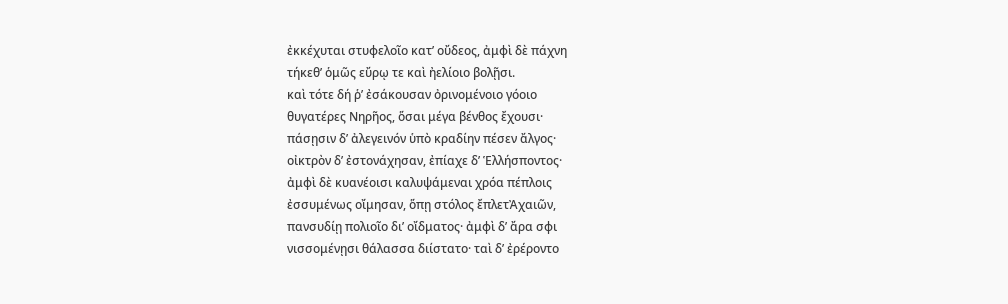ἐκκέχυται στυφελοῖο κατʼ οὔδεος, ἀμφὶ δὲ πάχνη
τήκεθʼ ὁμῶς εὔρῳ τε καὶ ἠελίοιο βολῇσι.
καὶ τότε δή ῥʼ ἐσάκουσαν ὀρινομένοιο γόοιο
θυγατέρες Νηρῆος, ὅσαι μέγα βένθος ἔχουσι·
πάσῃσιν δʼ ἀλεγεινόν ὑπὸ κραδίην πέσεν ἄλγος·
οἰκτρὸν δʼ ἐστονάχησαν, ἐπίαχε δʼ Ἑλλήσποντος·
ἀμφὶ δὲ κυανέοισι καλυψάμεναι χρόα πέπλοις
ἐσσυμένως οἴμησαν, ὅπῃ στόλος ἔπλετἈχαιῶν,
πανσυδίῃ πολιοῖο διʼ οἴδματος· ἀμφὶ δʼ ἄρα σφι
νισσομένῃσι θάλασσα διίστατο· ταὶ δʼ ἐρέροντο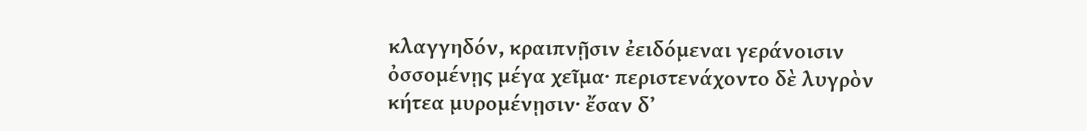κλαγγηδόν, κραιπνῇσιν ἐειδόμεναι γεράνοισιν
ὀσσομένῃς μέγα χεῖμα· περιστενάχοντο δὲ λυγρὸν
κήτεα μυρομένῃσιν· ἔσαν δʼ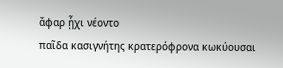ἄφαρ ᾗχι νέοντο
παῖδα κασιγνήτης κρατερόφρονα κωκύουσαι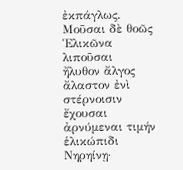ἐκπάγλως. Μοῦσαι δὲ θοῶς Ἑλικῶνα λιποῦσαι
ἤλυθον ἄλγος ἄλαστον ἐνὶ στέρνοισιν ἔχουσαι
ἀρνύμεναι τιμήν ἑλικώπιδι Νηρηίνῃ·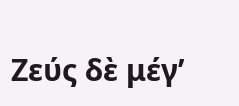Ζεύς δὲ μέγʼ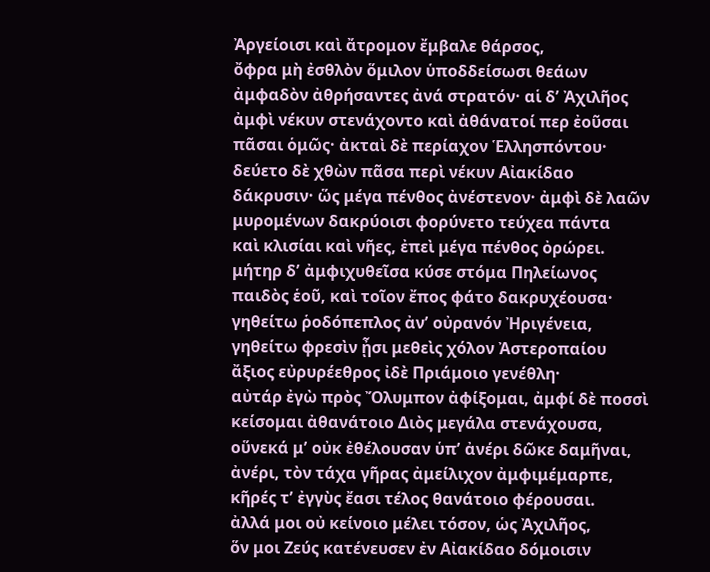Ἀργείοισι καὶ ἄτρομον ἔμβαλε θάρσος,
ὄφρα μὴ ἐσθλὸν ὅμιλον ὑποδδείσωσι θεάων
ἀμφαδὸν ἀθρήσαντες ἀνά στρατόν· αἱ δʼ Ἀχιλῆος
ἀμφὶ νέκυν στενάχοντο καὶ ἀθάνατοί περ ἐοῦσαι
πᾶσαι ὁμῶς· ἀκταὶ δὲ περίαχον Ἑλλησπόντου·
δεύετο δὲ χθὼν πᾶσα περὶ νέκυν Αἰακίδαο
δάκρυσιν· ὥς μέγα πένθος ἀνέστενον· ἀμφὶ δὲ λαῶν
μυρομένων δακρύοισι φορύνετο τεύχεα πάντα
καὶ κλισίαι καὶ νῆες, ἐπεὶ μέγα πένθος ὀρώρει.
μήτηρ δʼ ἀμφιχυθεῖσα κύσε στόμα Πηλείωνος
παιδὸς ἑοῦ, καὶ τοῖον ἔπος φάτο δακρυχέουσα·
γηθείτω ῥοδόπεπλος ἀνʼ οὐρανόν Ἠριγένεια,
γηθείτω φρεσὶν ᾖσι μεθεὶς χόλον Ἀστεροπαίου
ἄξιος εὐρυρέεθρος ἰδὲ Πριάμοιο γενέθλη·
αὐτάρ ἐγὼ πρὸς Ὄλυμπον ἀφίξομαι, ἀμφί δὲ ποσσὶ
κείσομαι ἀθανάτοιο Διὸς μεγάλα στενάχουσα,
οὕνεκά μʼ οὐκ ἐθέλουσαν ὑπʼ ἀνέρι δῶκε δαμῆναι,
ἀνέρι, τὸν τάχα γῆρας ἀμείλιχον ἀμφιμέμαρπε,
κῆρές τʼ ἐγγὺς ἔασι τέλος θανάτοιο φέρουσαι.
ἀλλά μοι οὐ κείνοιο μέλει τόσον, ὡς Ἀχιλῆος,
ὅν μοι Ζεύς κατένευσεν ἐν Αἰακίδαο δόμοισιν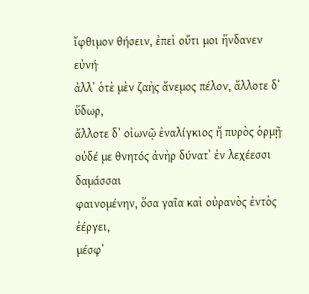ἴφθιμον θήσειν, ἐπεὶ οὔτι μοι ἥνδανεν εὐνή·
ἀλλʼ ὁτὲ μὲν ζαὴς ἄνεμος πέλον, ἄλλοτε δʼ ὕδωρ,
ἄλλοτε δʼ οἰωνῷ ἐναλίγκιος ἤ πυρὸς ὁρμῇ·
οὐδέ με θνητός ἀνὴρ δύνατʼ ἐν λεχέεσσι δαμάσσαι
φαινομένην, ὅσα γαῖα καὶ οὐρανὸς ἐντὸς ἐέργει,
μέσφʼ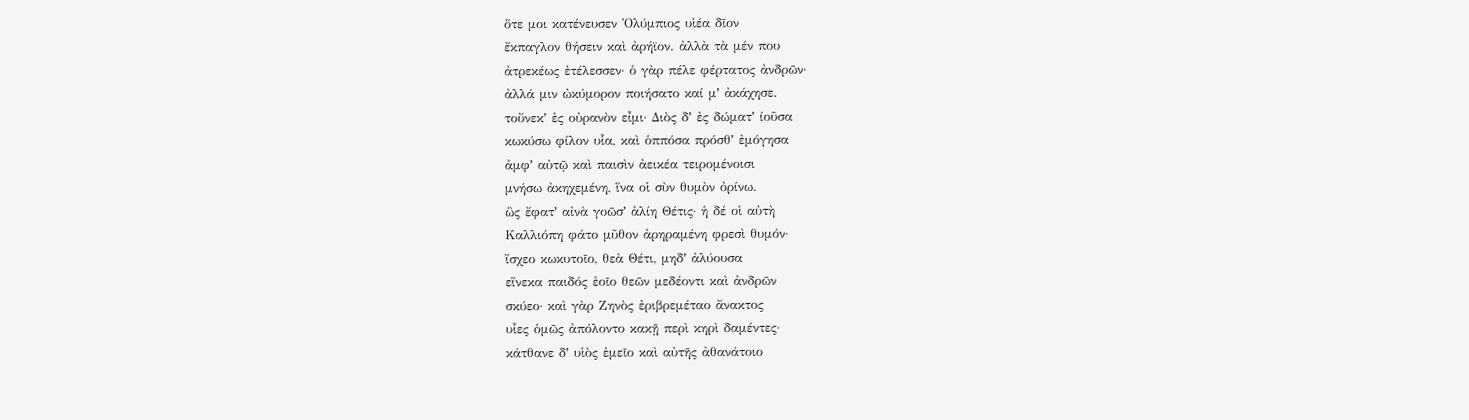ὅτε μοι κατένευσεν Ὀλύμπιος υἱέα δῖον
ἔκπαγλον θήσειν καὶ ἀρήϊον. ἀλλὰ τὰ μέν που
ἀτρεκέως ἐτέλεσσεν· ὁ γὰρ πέλε φέρτατος ἀνδρῶν·
ἀλλά μιν ὠκύμορον ποιήσατο καί μʼ ἀκάχησε.
τοὔνεκʼ ἐς οὐρανὸν εἶμι· Διὸς δʼ ἐς δώματʼ ίοῦσα
κωκύσω φίλον υἷα, καὶ ὁππόσα πρόσθʼ ἐμόγησα
ἀμφʼ αὐτῷ καὶ παισὶν ἀεικέα τειρομένοισι
μνήσω ἀκηχεμένη, ἵνα οἱ σὺν θυμὸν ὀρίνω.
ὣς ἔφατʼ αἰνὰ γοῶσʼ ἁλίη Θέτις· ἡ δέ οἱ αὐτὴ
Καλλιόπη φάτο μῦθον ἀρηραμένη φρεσὶ θυμόν·
ἴσχεο κωκυτοῖο, θεὰ Θέτι, μηδʼ ἀλύουσα
εἵνεκα παιδός ἑοῖο θεῶν μεδέοντι καὶ ἀνδρῶν
σκύεο· καὶ γὰρ Ζηνὸς ἐριβρεμέταο ἄνακτος
υἷες ὁμῶς ἀπόλοντο κακῇ περὶ κηρὶ δαμέντες·
κάτθανε δʼ υἱὸς ἐμεῖο καὶ αὐτῆς ἀθανάτοιο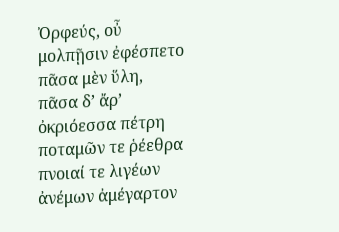Ὀρφεύς, οὖ μολπῇσιν ἐφέσπετο πᾶσα μὲν ὕλη,
πᾶσα δʼ ἄρʼ ὀκριόεσσα πέτρη ποταμῶν τε ῥέεθρα
πνοιαί τε λιγέων ἀνέμων ἀμέγαρτον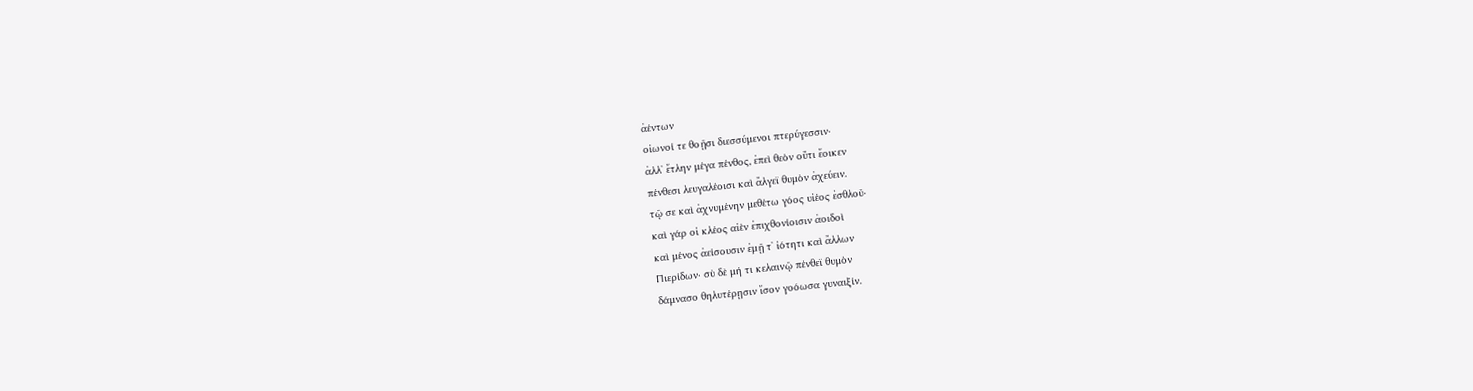ἀέντων
οἰωνοί τε θοῇσι διεσσύμενοι πτερύγεσσιν·
ἀλλʼ ἔτλην μέγα πένθος, ἐπεὶ θεὸν οὔτι ἔοικεν
πένθεσι λευγαλέοισι καὶ ἄλγεϊ θυμὸν ἀχεύειν.
τῷ σε καὶ ἀχνυμένην μεθέτω γόος υἱέος ἐσθλοῦ·
καὶ γάρ οἱ κλέος αἰὲν ἐπιχθονίοισιν ἀοιδοὶ
καὶ μένος ἀείσουσιν ἐμῇ τʼ ἰότητι καὶ ἄλλων
Πιερίδων· σὺ δὲ μή τι κελαινῷ πένθεϊ θυμὸν
δάμνασο θηλυτέρῃσιν ἴσον γοόωσα γυναιξίν.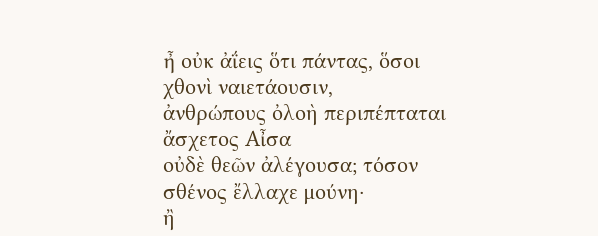ἦ οὐκ ἀΐεις ὅτι πάντας, ὅσοι χθονὶ ναιετάουσιν,
ἀνθρώπους ὀλοὴ περιπέπταται ἄσχετος Αἶσα
οὐδὲ θεῶν ἀλέγουσα; τόσον σθένος ἔλλαχε μούνη·
ἢ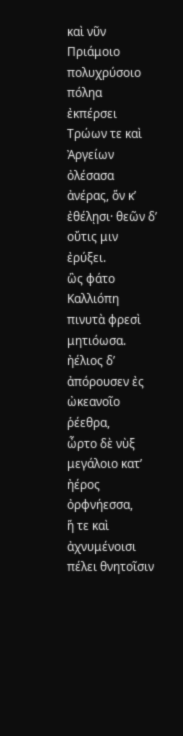καὶ νῦν Πριάμοιο πολυχρύσοιο πόληα
ἐκπέρσει Τρώων τε καὶ Ἀργείων ὀλέσασα
ἀνέρας, ὅν κʼ ἐθέλῃσι· θεῶν δʼ οὔτις μιν ἐρύξει.
ὣς φάτο Καλλιόπη πινυτὰ φρεσὶ μητιόωσα.
ἠέλιος δʼ ἀπόρουσεν ἐς ὠκεανοῖο ῥέεθρα,
ὦρτο δὲ νὺξ μεγάλοιο κατʼ ἠέρος ὀρφνήεσσα,
ἥ τε καὶ ἀχνυμένοισι πέλει θνητοῖσιν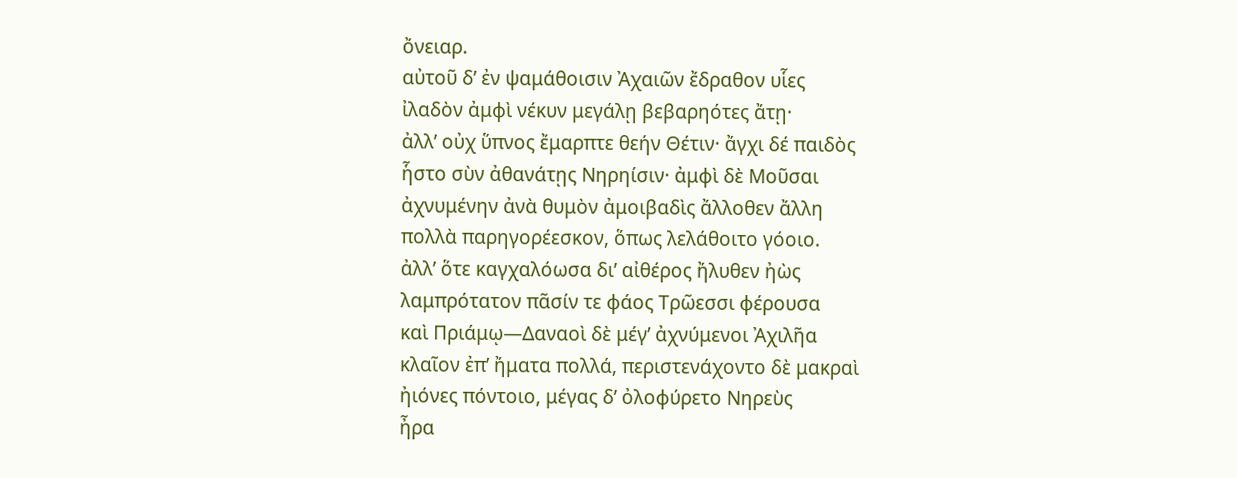ὄνειαρ.
αὐτοῦ δʼ ἐν ψαμάθοισιν Ἀχαιῶν ἔδραθον υἷες
ἰλαδὸν ἀμφὶ νέκυν μεγάλῃ βεβαρηότες ἄτῃ·
ἀλλʼ οὐχ ὕπνος ἔμαρπτε θεήν Θέτιν· ἄγχι δέ παιδὸς
ἧστο σὺν ἀθανάτῃς Νηρηίσιν· ἀμφὶ δὲ Μοῦσαι
ἀχνυμένην ἀνὰ θυμὸν ἀμοιβαδὶς ἄλλοθεν ἄλλη
πολλὰ παρηγορέεσκον, ὅπως λελάθοιτο γόοιο.
ἀλλʼ ὅτε καγχαλόωσα διʼ αἰθέρος ἤλυθεν ἠὼς
λαμπρότατον πᾶσίν τε φάος Τρῶεσσι φέρουσα
καὶ Πριάμῳ—Δαναοὶ δὲ μέγʼ ἀχνύμενοι Ἀχιλῆα
κλαῖον ἐπʼ ἤματα πολλά, περιστενάχοντο δὲ μακραὶ
ἠιόνες πόντοιο, μέγας δʼ ὀλοφύρετο Νηρεὺς
ἦρα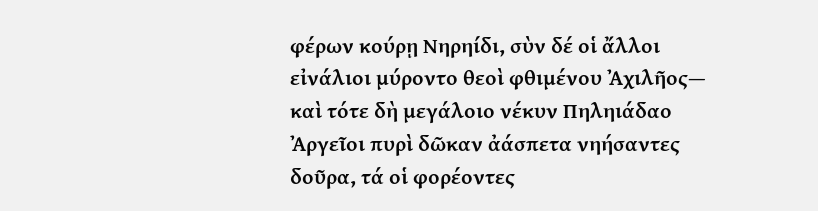φέρων κούρῃ Νηρηίδι, σὺν δέ οἱ ἄλλοι
εἰνάλιοι μύροντο θεοὶ φθιμένου Ἀχιλῆος—
καὶ τότε δὴ μεγάλοιο νέκυν Πηληιάδαο
Ἀργεῖοι πυρὶ δῶκαν ἀάσπετα νηήσαντες
δοῦρα, τά οἱ φορέοντες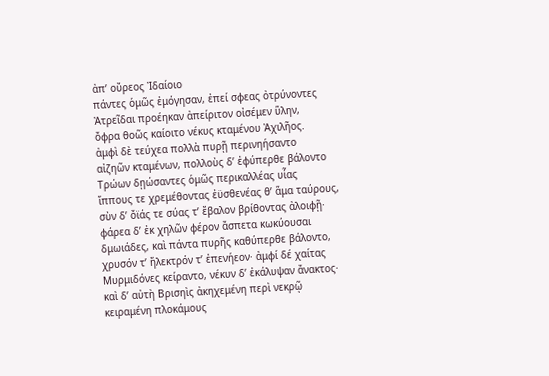ἀπʼ οὔρεος Ἰδαίοιο
πάντες ὁμῶς ἐμόγησαν, ἐπεί σφεας ὀτρύνοντες
Ἀτρεῖδαι προέηκαν ἀπείριτον οἰσέμεν ὕλην,
ὄφρα θοῶς καίοιτο νέκυς κταμένου Ἀχιλῆος.
ἀμφὶ δὲ τεύχεα πολλὰ πυρῇ περινηήσαντο
αἰζηῶν κταμένων, πολλοὺς δʼ ἐφύπερθε βάλοντο
Τρώων δῃώσαντες ὁμῶς περικαλλέας υἷας
ἵππους τε χρεμέθοντας ἐϋσθενέας θʼ ἅμα ταύρους,
σὺν δʼ ὄϊάς τε σύας τʼ ἔβαλον βρίθοντας ἀλοιφῇ·
φάρεα δʼ ἐκ χηλῶν φέρον ἄσπετα κωκύουσαι
δμωιάδες, καὶ πάντα πυρῆς καθύπερθε βάλοντο,
χρυσόν τʼ ἤλεκτρόν τʼ ἐπενήεον· ἀμφί δέ χαίτας
Μυρμιδόνες κείραντο, νέκυν δʼ ἐκάλυψαν ἄνακτος·
καὶ δʼ αὐτὴ Βρισηὶς ἀκηχεμένη περὶ νεκρῷ
κειραμένη πλοκάμους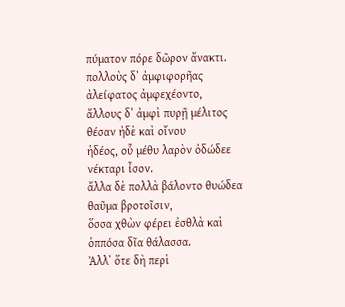πύματον πόρε δῶρον ἄνακτι.
πολλοὺς δʼ ἀμφιφορῆας ἀλείφατος ἀμφεχέοντο,
ἄλλους δʼ ἀμφὶ πυρῇ μέλιτος θέσαν ἠδὲ καὶ οἴνου
ἡδέος, οὗ μέθυ λαρὸν ὀδώδεε νέκταρι ἶσον.
ἄλλα δὲ πολλὰ βάλοντο θυώδεα θαῦμα βροτοῖσιν,
ὅσσα χθὼν φέρει ἐσθλὰ καὶ ὁππόσα δῖα θάλασσα.
Ἀλλʼ ὅτε δὴ περὶ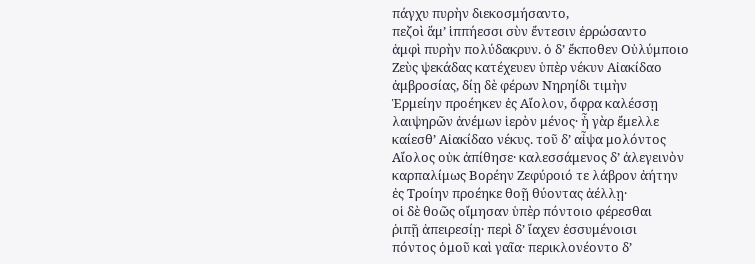πάγχυ πυρὴν διεκοσμήσαντο,
πεζοὶ ἅμʼ ἱππήεσσι σὺν ἔντεσιν ἐρρώσαντο
ἀμφὶ πυρὴν πολύδακρυν. ὁ δʼ ἔκποθεν Οὐλύμποιο
Ζεὺς ψεκάδας κατέχευεν ὑπὲρ νέκυν Αἰακίδαο
ἀμβροσίας, δίῃ δὲ φέρων Νηρηίδι τιμὴν
Ἑρμείην προέηκεν ἐς Αἴολον, ὄφρα καλέσσῃ
λαιψηρῶν ἀνέμων ἱερὸν μένος· ἦ γὰρ ἔμελλε
καίεσθʼ Αἰακίδαο νέκυς. τοῦ δʼ αἶψα μολόντος
Αἴολος οὐκ ἀπίθησε· καλεσσάμενος δʼ ἀλεγεινὸν
καρπαλίμως Βορέην Ζεφύροιό τε λάβρον ἀήτην
ἐς Τροίην προέηκε θοῇ θύοντας ἀέλλῃ·
οἱ δὲ θοῶς οἴμησαν ὑπὲρ πόντοιο φέρεσθαι
ῥιπῇ ἀπειρεσίῃ· περὶ δʼ ἴαχεν ἐσσυμένοισι
πόντος ὁμοῦ καὶ γαῖα· περικλονέοντο δʼ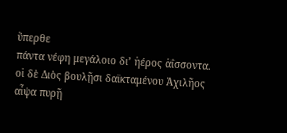ὔπερθε
πάντα νέφη μεγάλοιο διʼ ἠέρος ἀΐσσοντα.
οἱ δὲ Διὸς βουλῇσι δαϊκταμένου Ἀχιλῆος
αἶψα πυρῇ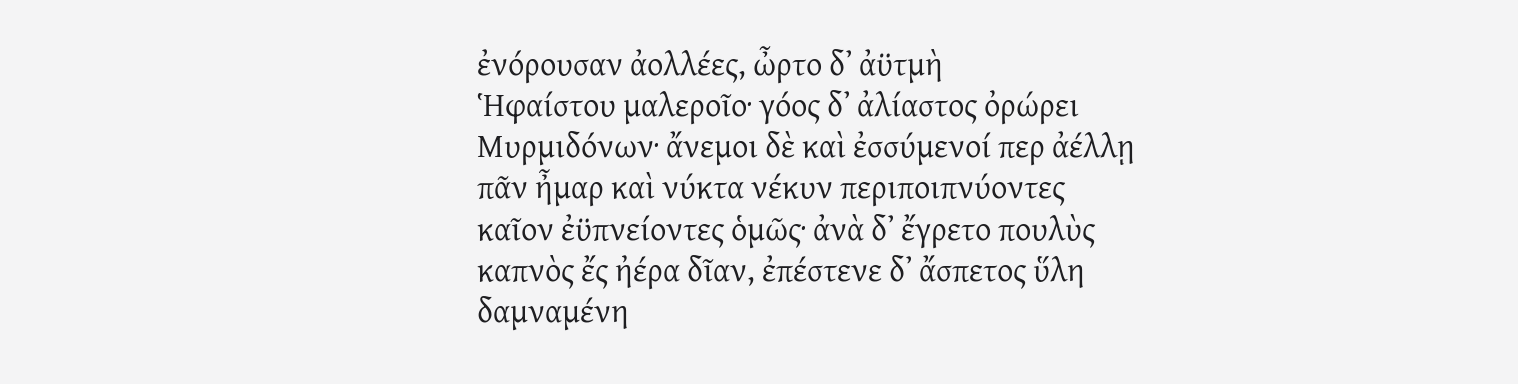ἐνόρουσαν ἀολλέες, ὦρτο δʼ ἀϋτμὴ
Ἡφαίστου μαλεροῖο· γόος δʼ ἀλίαστος ὀρώρει
Μυρμιδόνων· ἄνεμοι δὲ καὶ ἐσσύμενοί περ ἀέλλῃ
πᾶν ἦμαρ καὶ νύκτα νέκυν περιποιπνύοντες
καῖον ἐϋπνείοντες ὁμῶς· ἀνὰ δʼ ἔγρετο πουλὺς
καπνὸς ἔς ἠέρα δῖαν, ἐπέστενε δʼ ἄσπετος ὕλη
δαμναμένη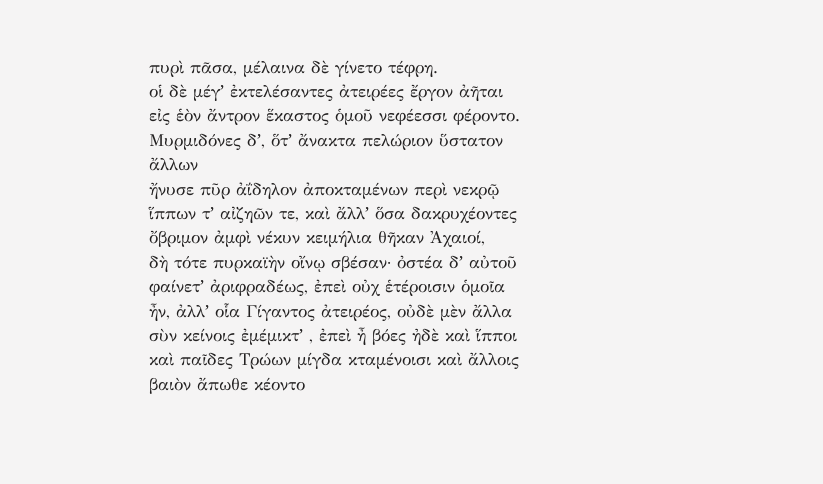πυρὶ πᾶσα, μέλαινα δὲ γίνετο τέφρη.
οἱ δὲ μέγʼ ἐκτελέσαντες ἀτειρέες ἔργον ἀῆται
εἰς ἑὸν ἄντρον ἕκαστος ὁμοῦ νεφέεσσι φέροντο.
Μυρμιδόνες δʼ, ὅτʼ ἄνακτα πελώριον ὕστατον ἄλλων
ἤνυσε πῦρ ἀΐδηλον ἀποκταμένων περὶ νεκρῷ
ἵππων τʼ αἰζηῶν τε, καὶ ἄλλʼ ὅσα δακρυχέοντες
ὄβριμον ἀμφὶ νέκυν κειμήλια θῆκαν Ἀχαιοί,
δὴ τότε πυρκαϊὴν οἴνῳ σβέσαν· ὀστέα δʼ αὐτοῦ
φαίνετʼ ἀριφραδέως, ἐπεὶ οὐχ ἑτέροισιν ὁμοῖα
ἦν, ἀλλʼ οἷα Γίγαντος ἀτειρέος, οὐδὲ μὲν ἄλλα
σὺν κείνοις ἐμέμικτʼ , ἐπεὶ ἦ βόες ἠδὲ καὶ ἵπποι
καὶ παῖδες Τρώων μίγδα κταμένοισι καὶ ἄλλοις
βαιὸν ἄπωθε κέοντο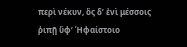περὶ νέκυν, ὃς δʼ ἐνὶ μέσσοις
ῥιπῇ ὕφʼ Ἡφαίστοιο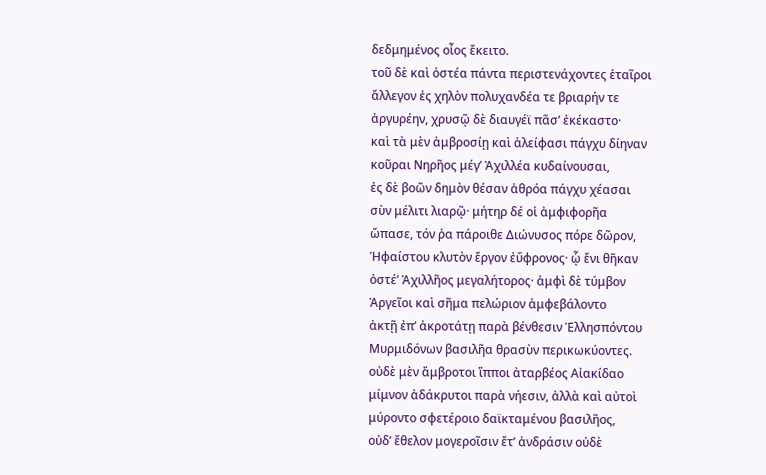δεδμημένος οἶος ἔκειτο.
τοῦ δὲ καὶ ὀστέα πάντα περιστενάχοντες ἑταῖροι
ἄλλεγον ἐς χηλὸν πολυχανδέα τε βριαρήν τε
ἀργυρέην, χρυσῷ δὲ διαυγέϊ πᾶσʼ ἐκέκαστο·
καὶ τὰ μὲν ἀμβροσίῃ καὶ ἀλείφασι πάγχυ δίηναν
κοῦραι Νηρῆος μέγʼ Ἀχιλλέα κυδαίνουσαι,
ἐς δὲ βοῶν δημὸν θέσαν ἀθρόα πάγχυ χέασαι
σὺν μέλιτι λιαρῷ· μήτηρ δέ οἱ ἀμφιφορῆα
ὤπασε, τόν ῥα πάροιθε Διώνυσος πόρε δῶρον,
Ἡφαίστου κλυτὸν ἔργον ἐΰφρονος· ᾧ ἔνι θῆκαν
ὀστέʼ Ἀχιλλῆος μεγαλήτορος· ἀμφὶ δὲ τύμβον
Ἀργεῖοι καὶ σῆμα πελώριον ἀμφεβάλοντο
ἀκτῇ ἐπʼ ἀκροτάτῃ παρὰ βένθεσιν Ἑλλησπόντου
Μυρμιδόνων βασιλῆα θρασὺν περικωκύοντες.
οὐδὲ μὲν ἄμβροτοι ἵπποι ἀταρβέος Αἰακίδαο
μίμνον ἀδάκρυτοι παρὰ νήεσιν, ἀλλὰ καὶ αὐτοὶ
μύροντο σφετέροιο δαϊκταμένου βασιλῆος,
οὐδʼ ἔθελον μογεροῖσιν ἔτʼ ἀνδράσιν οὐδὲ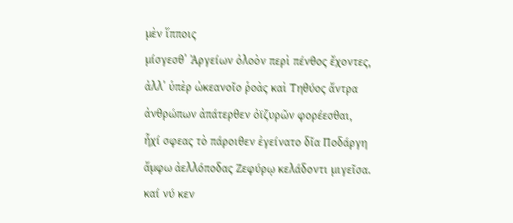μὲν ἵπποις
μίσγεσθʼ Ἀργείων ὀλοὸν περὶ πένθος ἔχοντες,
ἀλλʼ ὑπὲρ ὠκεανοῖο ῥοὰς καὶ Τηθύος ἄντρα
ἀνθρώπων ἀπάτερθεν ὀϊζυρῶν φορέεσθαι,
ἧχί σφεας τὸ πάροιθεν ἐγείνατο δῖα Ποδάργη
ἄμφω ἀελλόποδας Ζεφύρῳ κελάδοντι μιγεῖσα.
καί νύ κεν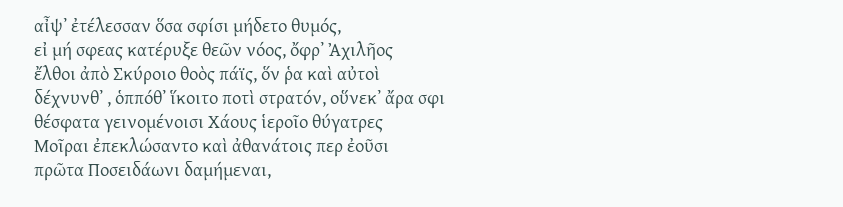αἶψʼ ἐτέλεσσαν ὅσα σφίσι μήδετο θυμός,
εἰ μή σφεας κατέρυξε θεῶν νόος, ὄφρʼ Ἀχιλῆος
ἔλθοι ἀπὸ Σκύροιο θοὸς πάϊς, ὅν ῥα καὶ αὐτοὶ
δέχνυνθʼ , ὁππόθʼ ἵκοιτο ποτὶ στρατόν, οὕνεκʼ ἄρα σφι
θέσφατα γεινομένοισι Χάους ἱεροῖο θύγατρες
Μοῖραι ἐπεκλώσαντο καὶ ἀθανάτοις περ ἐοῦσι
πρῶτα Ποσειδάωνι δαμήμεναι,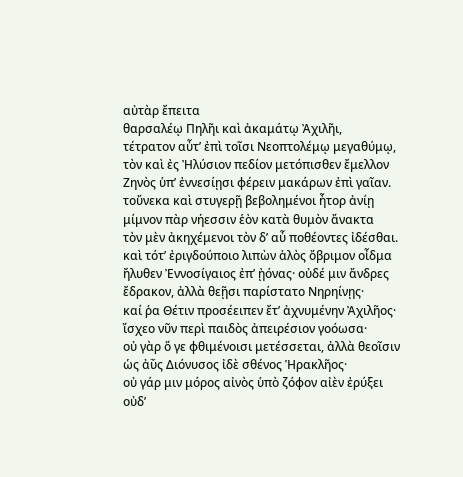αὐτὰρ ἔπειτα
θαρσαλέῳ Πηλῆι καὶ ἀκαμάτῳ Ἀχιλῆι,
τέτρατον αὖτʼ ἐπὶ τοῖσι Νεοπτολέμῳ μεγαθύμῳ,
τὸν καὶ ἐς Ἠλύσιον πεδίον μετόπισθεν ἔμελλον
Ζηνὸς ὑπʼ ἐννεσίῃσι φέρειν μακάρων ἐπὶ γαῖαν.
τοὔνεκα καὶ στυγερῇ βεβολημένοι ἦτορ ἀνίῃ
μίμνον πὰρ νήεσσιν ἑὸν κατὰ θυμὸν ἄνακτα
τὸν μὲν ἀκηχέμενοι τὸν δʼ αὖ ποθέοντες ἰδέσθαι.
καὶ τότʼ ἐριγδούποιο λιπὼν ἁλὸς ὄβριμον οἶδμα
ἤλυθεν Ἐννοσίγαιος ἐπʼ ᾐόνας· οὐδέ μιν ἄνδρες
ἔδρακον, ἀλλὰ θεῇσι παρίστατο Νηρηίνῃς·
καί ῥα Θέτιν προσέειπεν ἔτʼ ἀχνυμένην Ἀχιλῆος·
ἴσχεο νῦν περὶ παιδὸς ἀπειρέσιον γοόωσα·
οὐ γὰρ ὅ γε φθιμένοισι μετέσσεται, ἀλλὰ θεοῖσιν
ὡς ἀῢς Διόνυσος ἰδὲ σθένος Ἡρακλῆος·
οὐ γάρ μιν μόρος αἰνὸς ὑπὸ ζόφον αἰὲν ἐρύξει
οὐδʼ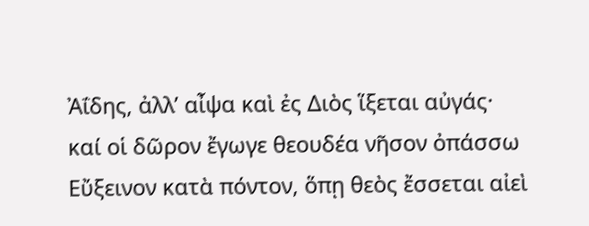Ἀΐδης, ἀλλʼ αἶψα καὶ ἐς Διὸς ἵξεται αὐγάς·
καί οἱ δῶρον ἔγωγε θεουδέα νῆσον ὀπάσσω
Εὔξεινον κατὰ πόντον, ὅπῃ θεὸς ἔσσεται αἰεὶ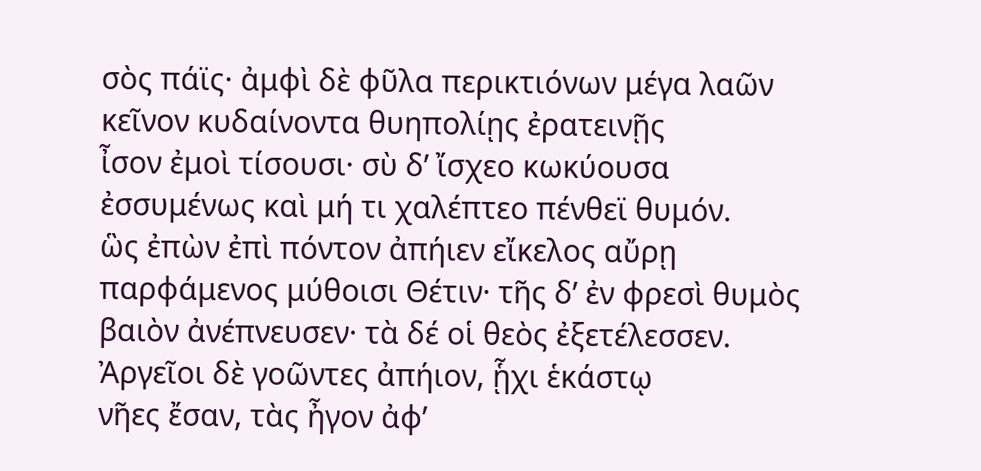σὸς πάϊς· ἀμφὶ δὲ φῦλα περικτιόνων μέγα λαῶν
κεῖνον κυδαίνοντα θυηπολίῃς ἐρατεινῇς
ἶσον ἐμοὶ τίσουσι· σὺ δʼ ἴσχεο κωκύουσα
ἐσσυμένως καὶ μή τι χαλέπτεο πένθεϊ θυμόν.
ὣς ἐπὼν ἐπὶ πόντον ἀπήιεν εἴκελος αὔρῃ
παρφάμενος μύθοισι Θέτιν· τῆς δʼ ἐν φρεσὶ θυμὸς
βαιὸν ἀνέπνευσεν· τὰ δέ οἱ θεὸς ἐξετέλεσσεν.
Ἀργεῖοι δὲ γοῶντες ἀπήιον, ᾗχι ἑκάστῳ
νῆες ἔσαν, τὰς ἦγον ἀφʼ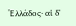Ἑλλάδος· αἱ δʼ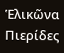Ἑλικῶνα
Πιερίδες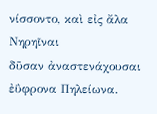νίσσοντο, καὶ εἰς ἄλα Νηρηῖναι
δῦσαν ἀναστενάχουσαι ἐΰφρονα Πηλείωνα.